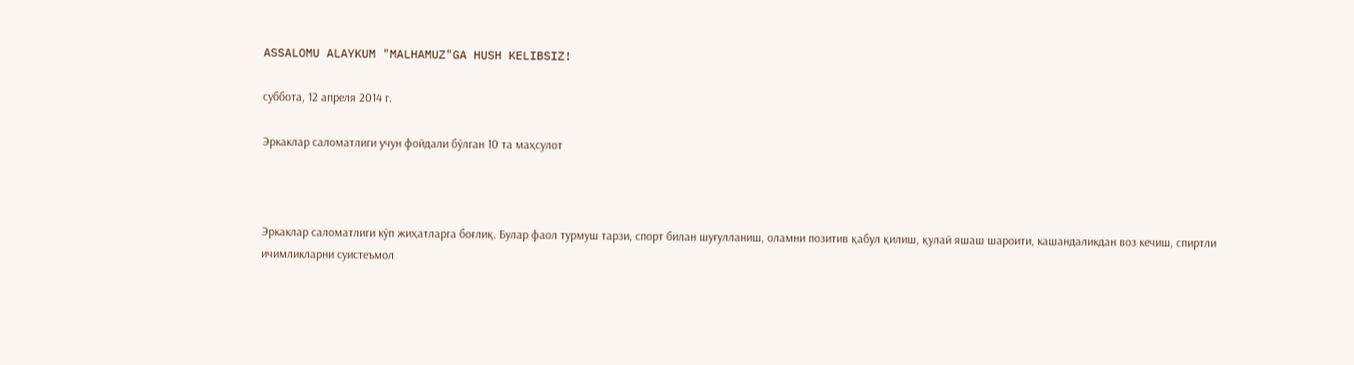ASSALOMU ALAYKUM "MALHAMUZ"GA HUSH KELIBSIZ!

суббота, 12 апреля 2014 г.

Эркаклар саломатлиги учун фойдали бўлган 10 та маҳсулот



Эркаклар саломатлиги кўп жиҳатларга боғлиқ. Булар фаол турмуш тарзи, спорт билан шуғулланиш, оламни позитив қабул қилиш, қулай яшаш шароити, кашандаликдан воз кечиш, спиртли ичимликларни суистеъмол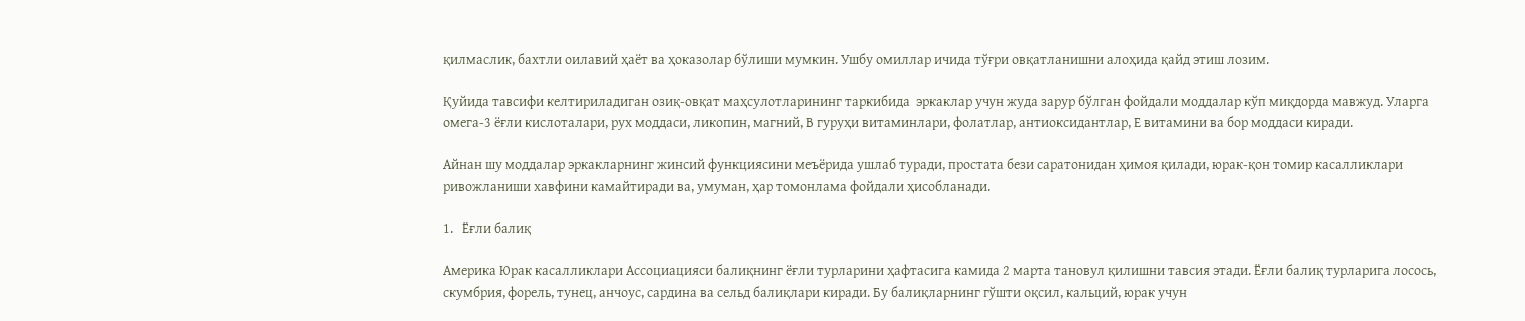қилмаслик, бахтли оилавий ҳаёт ва ҳоказолар бўлиши мумкин. Ушбу омиллар ичида тўғри овқатланишни алоҳида қайд этиш лозим.

Қуйида тавсифи келтириладиган озиқ-овқат маҳсулотларининг таркибида  эркаклар учун жуда зарур бўлган фойдали моддалар кўп миқдорда мавжуд. Уларга омега-3 ёғли кислоталари, рух моддаси, ликопин, магний, В гуруҳи витаминлари, фолатлар, антиоксидантлар, Е витамини ва бор моддаси киради.

Айнан шу моддалар эркакларнинг жинсий функциясини меъёрида ушлаб туради, простата бези саратонидан ҳимоя қилади, юрак-қон томир касалликлари ривожланиши хавфини камайтиради ва, умуман, ҳар томонлама фойдали ҳисобланади.

1.   Ёғли балиқ

Америка Юрак касалликлари Ассоциацияси балиқнинг ёғли турларини ҳафтасига камида 2 марта тановул қилишни тавсия этади. Ёғли балиқ турларига лосось, скумбрия, форель, тунец, анчоус, сардина ва сельд балиқлари киради. Бу балиқларнинг гўшти оқсил, кальций, юрак учун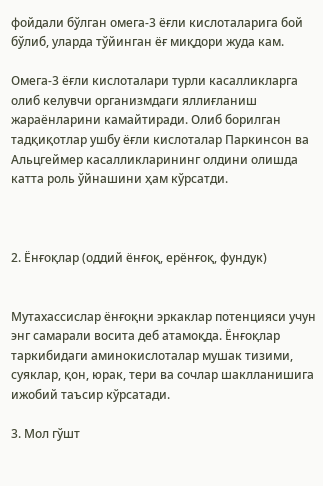фойдали бўлган омега-3 ёғли кислоталарига бой бўлиб, уларда тўйинган ёғ миқдори жуда кам.

Омега-3 ёғли кислоталари турли касалликларга олиб келувчи организмдаги яллиғланиш жараёнларини камайтиради. Олиб борилган тадқиқотлар ушбу ёғли кислоталар Паркинсон ва Альцгеймер касалликларининг олдини олишда катта роль ўйнашини ҳам кўрсатди.



2. Ёнғоқлар (оддий ёнғоқ, ерёнғоқ, фундук)


Мутахассислар ёнғоқни эркаклар потенцияси учун энг самарали восита деб атамоқда. Ёнғоқлар таркибидаги аминокислоталар мушак тизими, суяклар, қон, юрак, тери ва сочлар шаклланишига ижобий таъсир кўрсатади.

3. Мол гўшт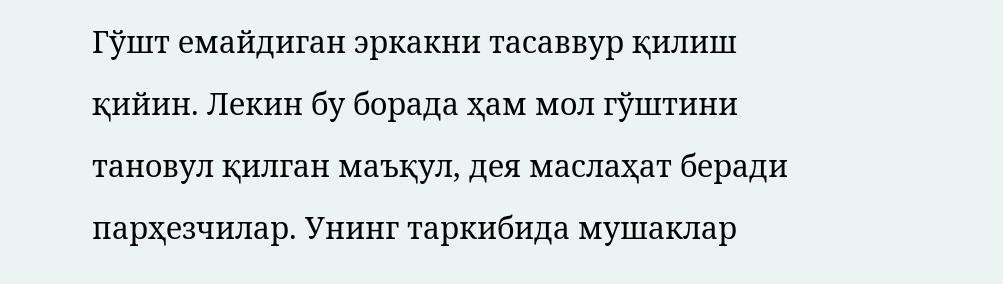Гўшт емайдиган эркакни тасаввур қилиш қийин. Лекин бу борада ҳам мол гўштини тановул қилган маъқул, дея маслаҳат беради парҳезчилар. Унинг таркибида мушаклар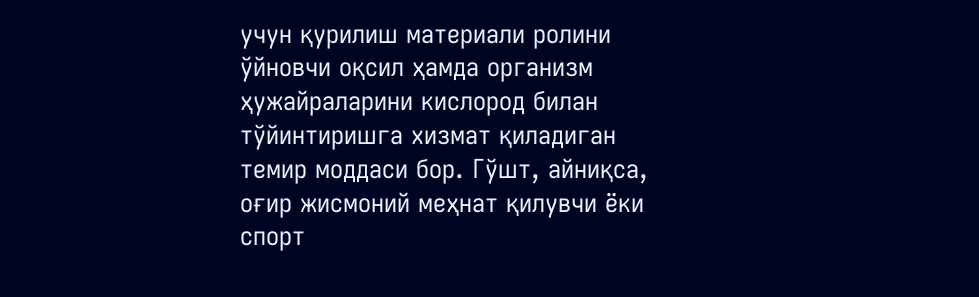учун қурилиш материали ролини ўйновчи оқсил ҳамда организм ҳужайраларини кислород билан тўйинтиришга хизмат қиладиган темир моддаси бор. Гўшт, айниқса, оғир жисмоний меҳнат қилувчи ёки спорт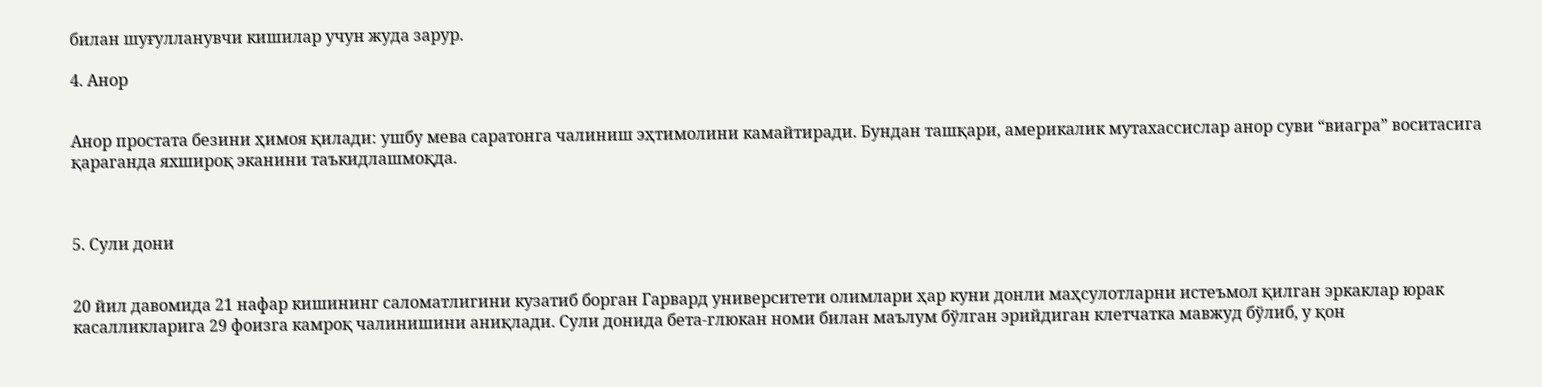билан шуғулланувчи кишилар учун жуда зарур.

4. Анор


Анор простата безини ҳимоя қилади: ушбу мева саратонга чалиниш эҳтимолини камайтиради. Бундан ташқари, америкалик мутахассислар анор суви “виагра” воситасига қараганда яхшироқ эканини таъкидлашмоқда.



5. Сули дони


20 йил давомида 21 нафар кишининг саломатлигини кузатиб борган Гарвард университети олимлари ҳар куни донли маҳсулотларни истеъмол қилган эркаклар юрак касалликларига 29 фоизга камроқ чалинишини аниқлади. Сули донида бета-глюкан номи билан маълум бўлган эрийдиган клетчатка мавжуд бўлиб, у қон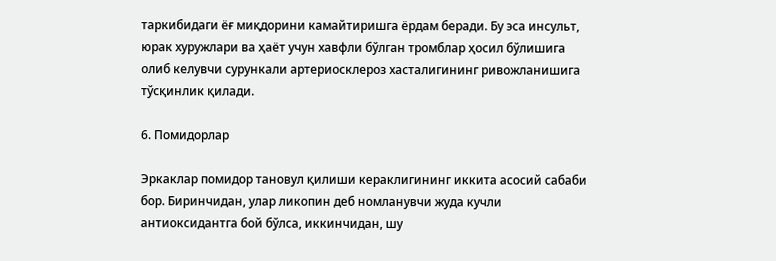таркибидаги ёғ миқдорини камайтиришга ёрдам беради. Бу эса инсульт, юрак хуружлари ва ҳаёт учун хавфли бўлган тромблар ҳосил бўлишига олиб келувчи сурункали артериосклероз хасталигининг ривожланишига тўсқинлик қилади.

6. Помидорлар

Эркаклар помидор тановул қилиши кераклигининг иккита асосий сабаби бор. Биринчидан, улар ликопин деб номланувчи жуда кучли антиоксидантга бой бўлса, иккинчидан, шу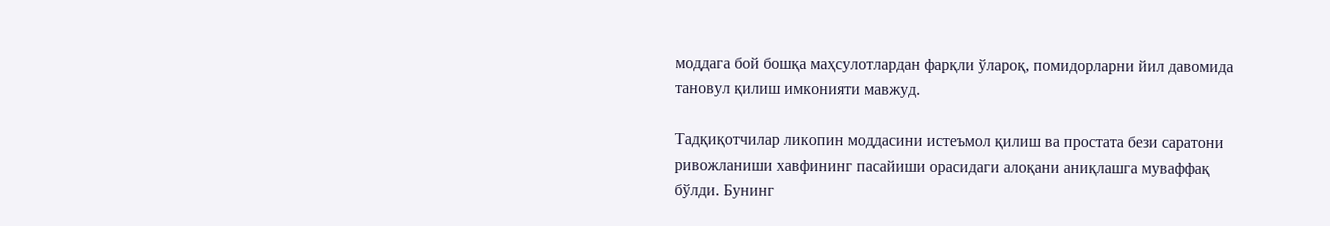моддага бой бошқа маҳсулотлардан фарқли ўлароқ, помидорларни йил давомида тановул қилиш имконияти мавжуд.

Тадқиқотчилар ликопин моддасини истеъмол қилиш ва простата бези саратони ривожланиши хавфининг пасайиши орасидаги алоқани аниқлашга муваффақ бўлди. Бунинг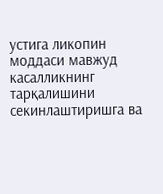устига ликопин моддаси мавжуд касалликнинг тарқалишини секинлаштиришга ва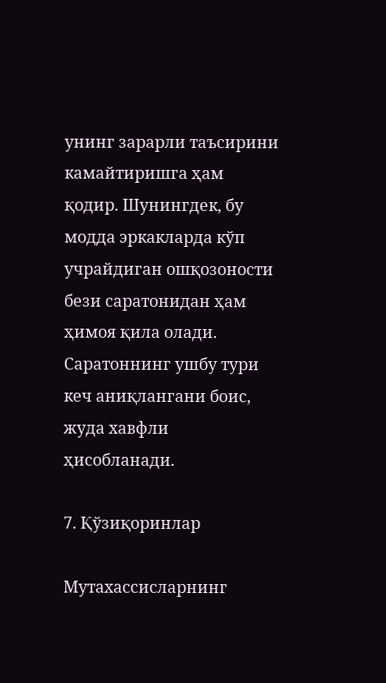унинг зарарли таъсирини камайтиришга ҳам қодир. Шунингдек, бу модда эркакларда кўп учрайдиган ошқозоности бези саратонидан ҳам ҳимоя қила олади. Саратоннинг ушбу тури кеч аниқлангани боис, жуда хавфли ҳисобланади.

7. Қўзиқоринлар

Мутахассисларнинг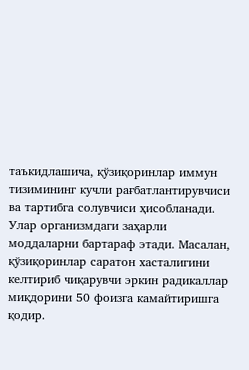таъкидлашича, қўзиқоринлар иммун тизимининг кучли рағбатлантирувчиси ва тартибга солувчиси ҳисобланади. Улар организмдаги заҳарли моддаларни бартараф этади. Масалан, қўзиқоринлар саратон хасталигини келтириб чиқарувчи эркин радикаллар миқдорини 50 фоизга камайтиришга қодир.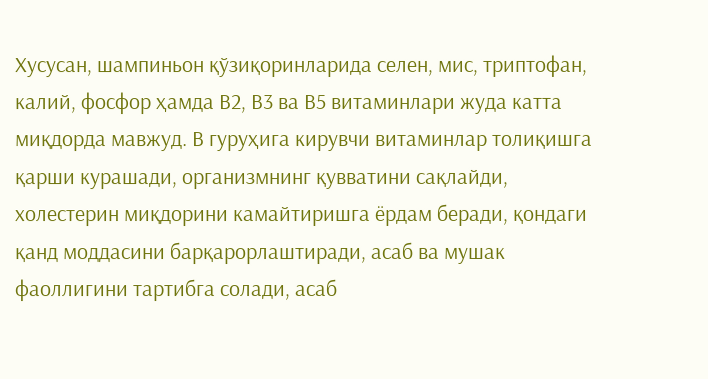Хусусан, шампиньон қўзиқоринларида селен, мис, триптофан, калий, фосфор ҳамда В2, В3 ва В5 витаминлари жуда катта миқдорда мавжуд. В гуруҳига кирувчи витаминлар толиқишга қарши курашади, организмнинг қувватини сақлайди, холестерин миқдорини камайтиришга ёрдам беради, қондаги қанд моддасини барқарорлаштиради, асаб ва мушак фаоллигини тартибга солади, асаб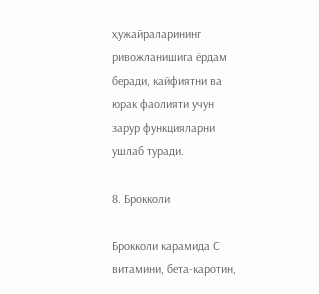ҳужайраларининг ривожланишига ёрдам беради, кайфиятни ва юрак фаолияти учун зарур функцияларни ушлаб туради.

8. Брокколи

Брокколи карамида С витамини, бета-каротин,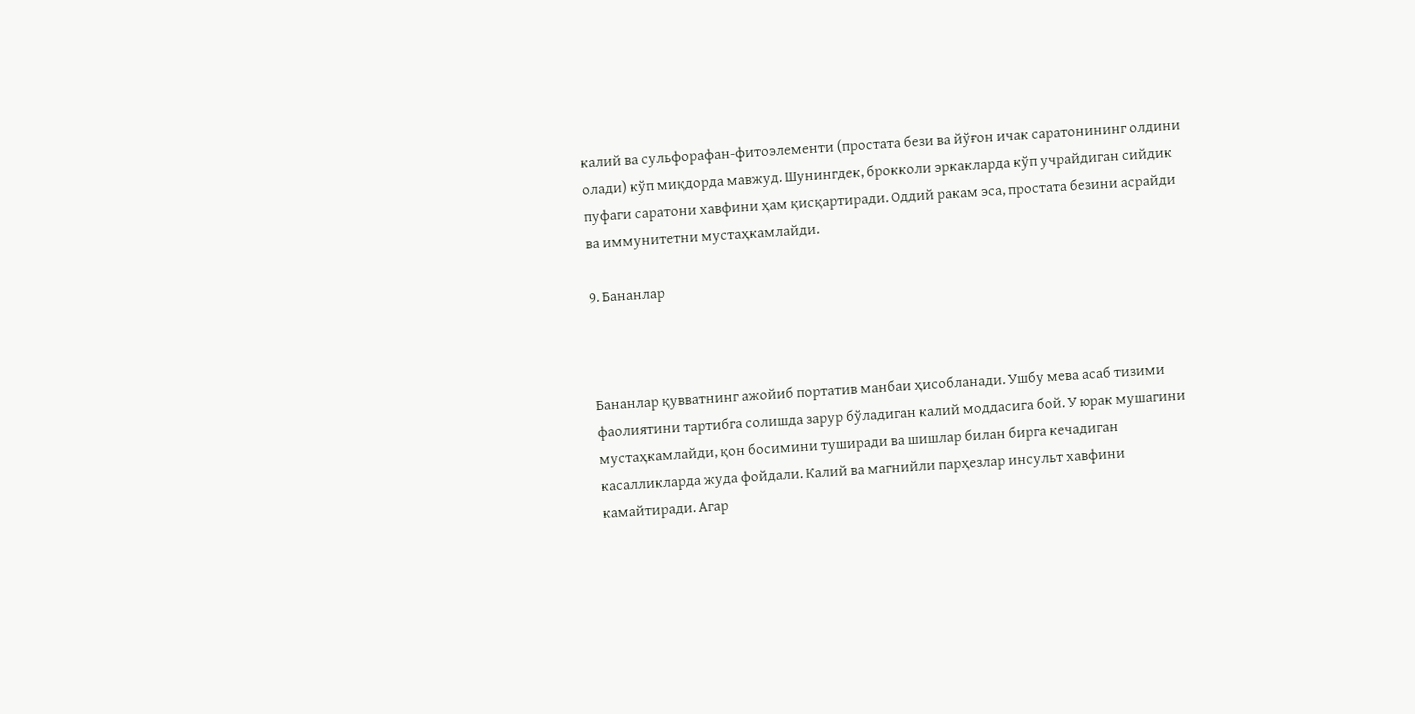калий ва сульфорафан-фитоэлементи (простата бези ва йўғон ичак саратонининг олдини олади) кўп миқдорда мавжуд. Шунингдек, брокколи эркакларда кўп учрайдиган сийдик пуфаги саратони хавфини ҳам қисқартиради. Оддий ракам эса, простата безини асрайди ва иммунитетни мустаҳкамлайди.

9. Бананлар



Бананлар қувватнинг ажойиб портатив манбаи ҳисобланади. Ушбу мева асаб тизими фаолиятини тартибга солишда зарур бўладиган калий моддасига бой. У юрак мушагини мустаҳкамлайди, қон босимини туширади ва шишлар билан бирга кечадиган касалликларда жуда фойдали. Калий ва магнийли парҳезлар инсульт хавфини камайтиради. Агар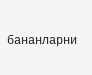бананларни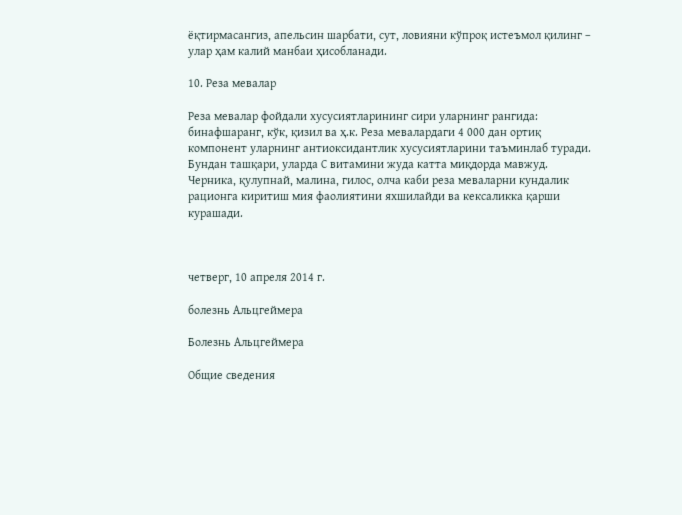ёқтирмасангиз, апельсин шарбати, сут, ловияни кўпроқ истеъмол қилинг – улар ҳам калий манбаи ҳисобланади.

10. Реза мевалар

Реза мевалар фойдали хусусиятларининг сири уларнинг рангида: бинафшаранг, кўк, қизил ва ҳ.к. Реза мевалардаги 4 000 дан ортиқ компонент уларнинг антиоксидантлик хусусиятларини таъминлаб туради. Бундан ташқари, уларда С витамини жуда катта миқдорда мавжуд. Черника, қулупнай, малина, гилос, олча каби реза меваларни кундалик рационга киритиш мия фаолиятини яхшилайди ва кексаликка қарши курашади.



четверг, 10 апреля 2014 г.

болезнь Альцгеймера

Болезнь Альцгеймера

Общие сведения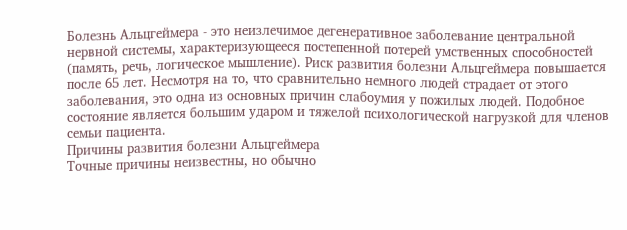Болезнь Альцгеймера - это неизлечимое дегенеративное заболевание центральной нервной системы, характеризующееся постепенной потерей умственных способностей (память, речь, логическое мышление). Риск развития болезни Альцгеймера повышается после 65 лет. Несмотря на то, что сравнительно немного людей страдает от этого заболевания, это одна из основных причин слабоумия у пожилых людей. Подобное состояние является большим ударом и тяжелой психологической нагрузкой для членов семьи пациента.
Причины развития болезни Альцгеймера
Точные причины неизвестны, но обычно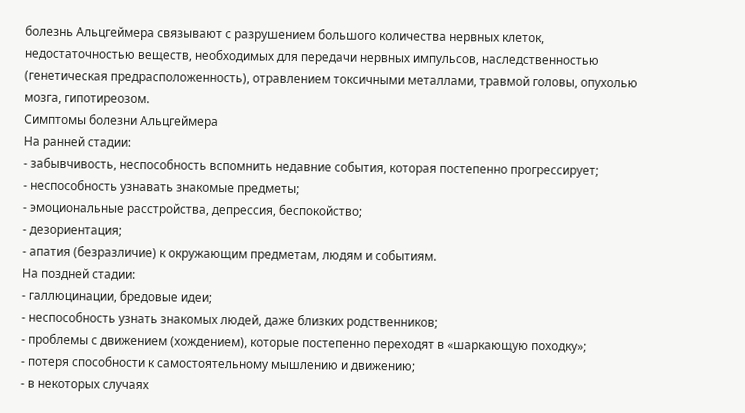болезнь Альцгеймера связывают с разрушением большого количества нервных клеток, недостаточностью веществ, необходимых для передачи нервных импульсов, наследственностью (генетическая предрасположенность), отравлением токсичными металлами, травмой головы, опухолью мозга, гипотиреозом.
Симптомы болезни Альцгеймера
На ранней стадии:
- забывчивость, неспособность вспомнить недавние события, которая постепенно прогрессирует;
- неспособность узнавать знакомые предметы;
- эмоциональные расстройства, депрессия, беспокойство;
- дезориентация;
- апатия (безразличие) к окружающим предметам, людям и событиям.
На поздней стадии:
- галлюцинации, бредовые идеи;
- неспособность узнать знакомых людей, даже близких родственников;
- проблемы с движением (хождением), которые постепенно переходят в «шаркающую походку»;
- потеря способности к самостоятельному мышлению и движению;
- в некоторых случаях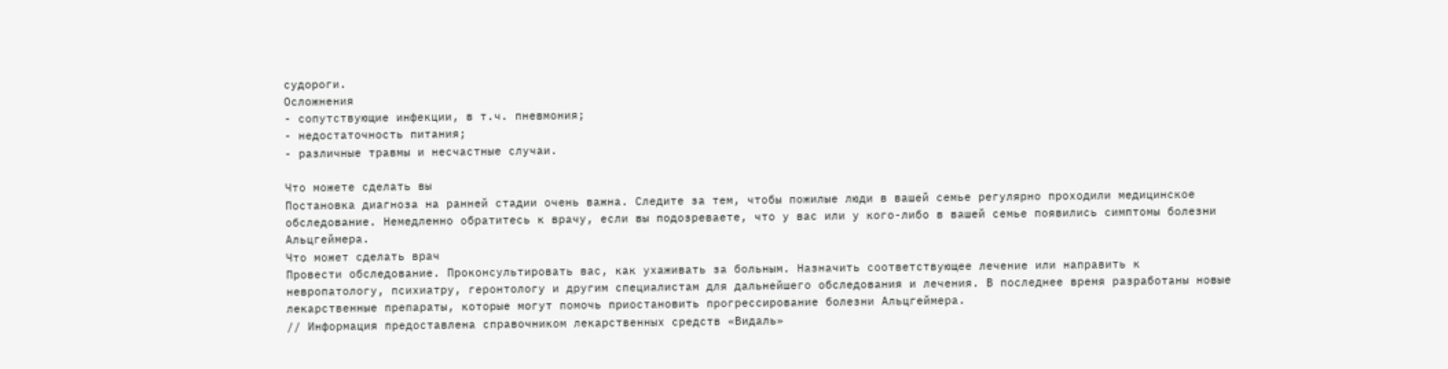судороги.
Осложнения
- сопутствующие инфекции, в т.ч. пневмония;
- недостаточность питания;
- различные травмы и несчастные случаи.

Что можете сделать вы
Постановка диагноза на ранней стадии очень важна. Следите за тем, чтобы пожилые люди в вашей семье регулярно проходили медицинское обследование. Немедленно обратитесь к врачу, если вы подозреваете, что у вас или у кого-либо в вашей семье появились симптомы болезни Альцгеймера.
Что может сделать врач
Провести обследование. Проконсультировать вас, как ухаживать за больным. Назначить соответствующее лечение или направить к невропатологу, психиатру, геронтологу и другим специалистам для дальнейшего обследования и лечения. В последнее время разработаны новые лекарственные препараты, которые могут помочь приостановить прогрессирование болезни Альцгеймера.
// Информация предоставлена справочником лекарственных средств «Видаль»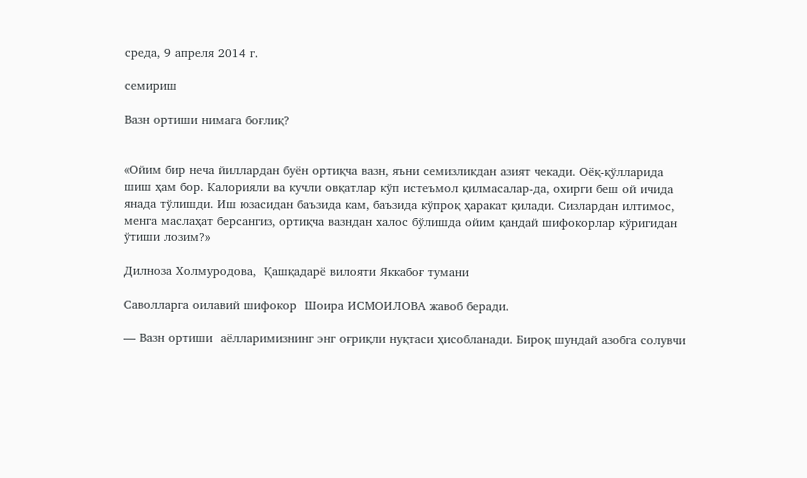среда, 9 апреля 2014 г.

cемириш

Вазн ортиши нимага боғлиқ?


«Ойим бир неча йиллардан буён ортиқча вазн, яъни семизликдан азият чекади. Оёқ-қўлларида шиш ҳам бор. Калорияли ва кучли овқатлар кўп истеъмол қилмасалар-да, охирги беш ой ичида янада тўлишди. Иш юзасидан баъзида кам, баъзида кўпроқ ҳаракат қилади. Сизлардан илтимос, менга маслаҳат берсангиз, ортиқча вазндан халос бўлишда ойим қандай шифокорлар кўригидан ўтиши лозим?»

Дилноза Холмуродова,  Қашқадарё вилояти Яккабоғ тумани

Саволларга оилавий шифокор  Шоира ИСМОИЛОВА жавоб беради.

— Вазн ортиши  аёлларимизнинг энг оғриқли нуқтаси ҳисобланади. Бироқ шундай азобга солувчи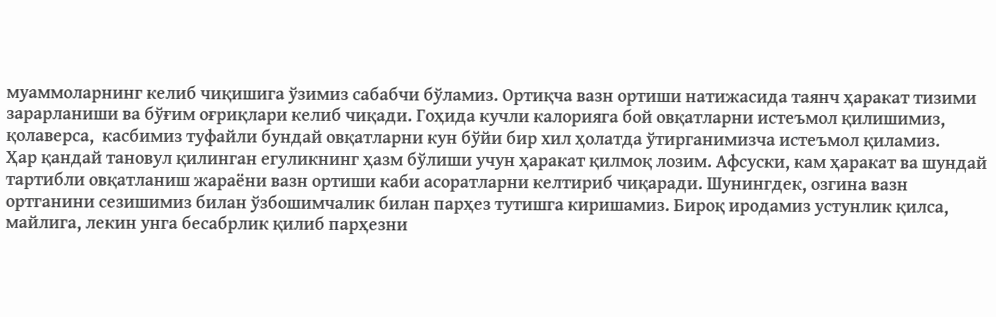муаммоларнинг келиб чиқишига ўзимиз сабабчи бўламиз. Ортиқча вазн ортиши натижасида таянч ҳаракат тизими зарарланиши ва бўғим оғриқлари келиб чиқади. Гоҳида кучли калорияга бой овқатларни истеъмол қилишимиз, қолаверса,  касбимиз туфайли бундай овқатларни кун бўйи бир хил ҳолатда ўтирганимизча истеъмол қиламиз.
Ҳар қандай тановул қилинган егуликнинг ҳазм бўлиши учун ҳаракат қилмоқ лозим. Афсуски, кам ҳаракат ва шундай тартибли овқатланиш жараёни вазн ортиши каби асоратларни келтириб чиқаради. Шунингдек, озгина вазн ортганини сезишимиз билан ўзбошимчалик билан парҳез тутишга киришамиз. Бироқ иродамиз устунлик қилса, майлига, лекин унга бесабрлик қилиб парҳезни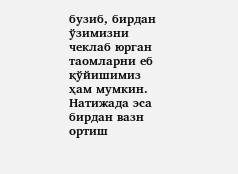бузиб, бирдан ўзимизни чеклаб юрган таомларни еб қўйишимиз ҳам мумкин. Натижада эса бирдан вазн ортиш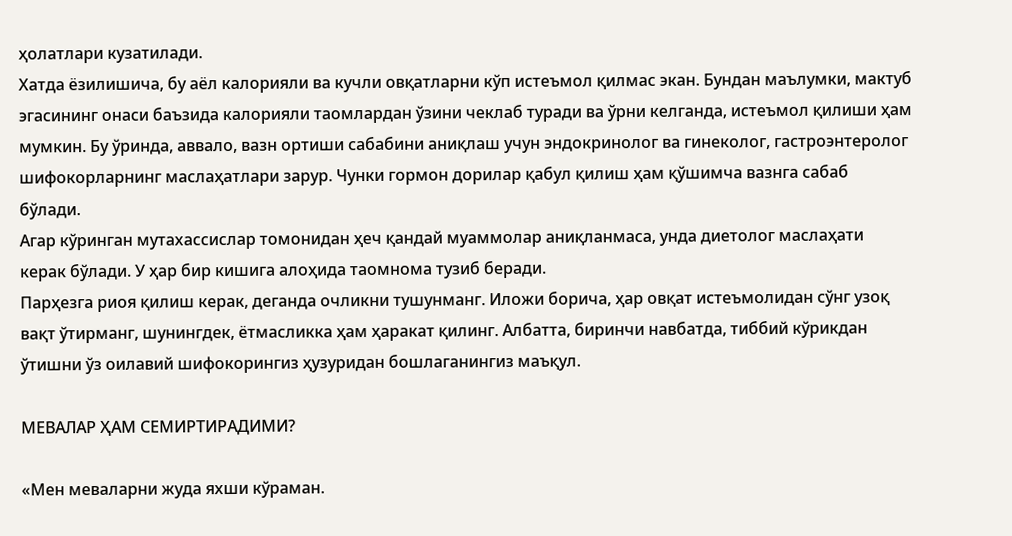ҳолатлари кузатилади.
Хатда ёзилишича, бу аёл калорияли ва кучли овқатларни кўп истеъмол қилмас экан. Бундан маълумки, мактуб эгасининг онаси баъзида калорияли таомлардан ўзини чеклаб туради ва ўрни келганда, истеъмол қилиши ҳам  мумкин. Бу ўринда, аввало, вазн ортиши сабабини аниқлаш учун эндокринолог ва гинеколог, гастроэнтеролог шифокорларнинг маслаҳатлари зарур. Чунки гормон дорилар қабул қилиш ҳам қўшимча вазнга сабаб бўлади.
Агар кўринган мутахассислар томонидан ҳеч қандай муаммолар аниқланмаса, унда диетолог маслаҳати керак бўлади. У ҳар бир кишига алоҳида таомнома тузиб беради.
Парҳезга риоя қилиш керак, деганда очликни тушунманг. Иложи борича, ҳар овқат истеъмолидан сўнг узоқ вақт ўтирманг, шунингдек, ётмасликка ҳам ҳаракат қилинг. Албатта, биринчи навбатда, тиббий кўрикдан ўтишни ўз оилавий шифокорингиз ҳузуридан бошлаганингиз маъқул.

МЕВАЛАР ҲАМ СЕМИРТИРАДИМИ?

«Мен меваларни жуда яхши кўраман.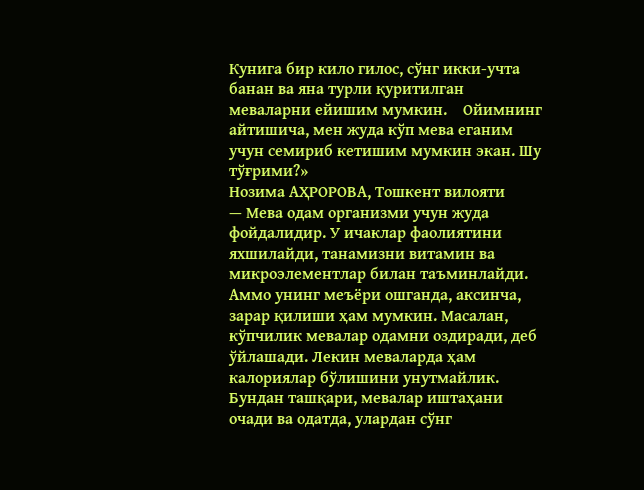Кунига бир кило гилос, сўнг икки-учта банан ва яна турли қуритилган меваларни ейишим мумкин.    Ойимнинг айтишича, мен жуда кўп мева еганим учун семириб кетишим мумкин экан. Шу тўғрими?»
Нозима АҲРОРОВА, Тошкент вилояти
— Мева одам организми учун жуда фойдалидир. У ичаклар фаолиятини яхшилайди, танамизни витамин ва микроэлементлар билан таъминлайди. Аммо унинг меъёри ошганда, аксинча, зарар қилиши ҳам мумкин. Масалан, кўпчилик мевалар одамни оздиради, деб ўйлашади. Лекин меваларда ҳам калориялар бўлишини унутмайлик. Бундан ташқари, мевалар иштаҳани очади ва одатда, улардан сўнг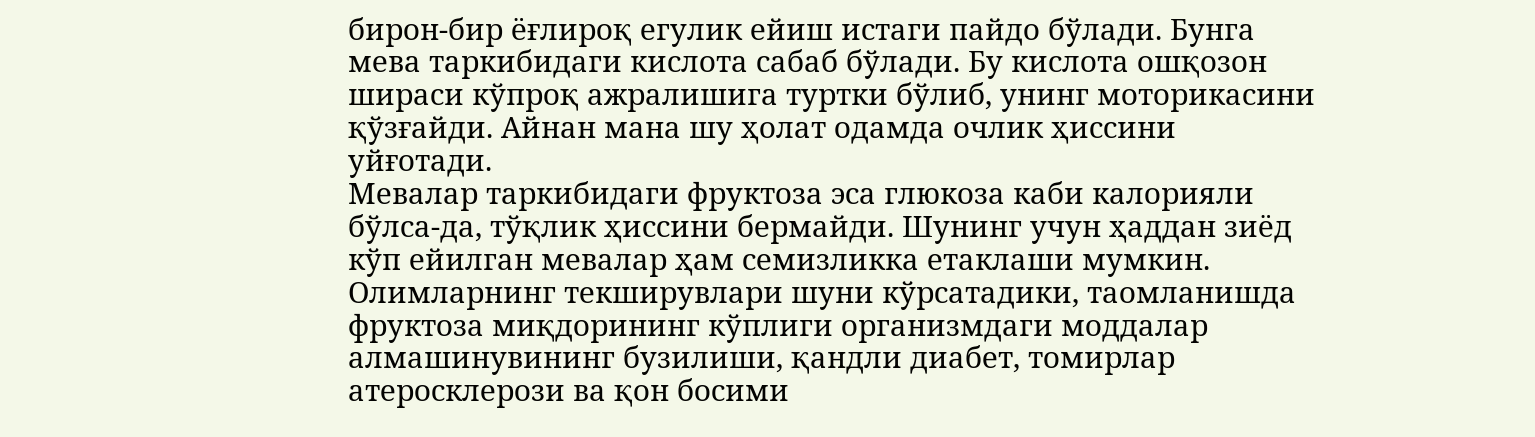бирон-бир ёғлироқ егулик ейиш истаги пайдо бўлади. Бунга мева таркибидаги кислота сабаб бўлади. Бу кислота ошқозон шираси кўпроқ ажралишига туртки бўлиб, унинг моторикасини қўзғайди. Айнан мана шу ҳолат одамда очлик ҳиссини уйғотади.
Мевалар таркибидаги фруктоза эса глюкоза каби калорияли бўлса-да, тўқлик ҳиссини бермайди. Шунинг учун ҳаддан зиёд кўп ейилган мевалар ҳам семизликка етаклаши мумкин.
Олимларнинг текширувлари шуни кўрсатадики, таомланишда фруктоза миқдорининг кўплиги организмдаги моддалар алмашинувининг бузилиши, қандли диабет, томирлар атеросклерози ва қон босими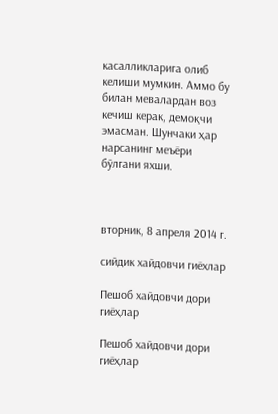касалликларига олиб келиши мумкин. Аммо бу билан мевалардан воз кечиш керак, демоқчи эмасман. Шунчаки ҳар нарсанинг меъёри бўлгани яхши.



вторник, 8 апреля 2014 г.

cийдик хайдовчи гиёхлар

Пешоб хайдовчи дори гиёҳлар

Пешоб хайдовчи дори гиёҳлар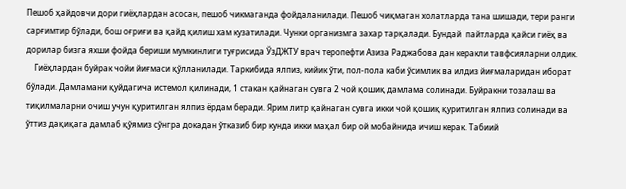Пешоб ҳайдовчи дори гиёҳлардан асосан, пешоб чикмаганда фойдаланилади. Пешоб чиқмаган холатларда тана шишади, тери ранги сарғимтир бўлади, бош оғриғи ва қайд қилиш хам кузатилади. Чунки организмга захар тарқалади. Бундай  пайтларда қайси гиёҳ ва дорилар бизга яхши фойда бериши мумкинлиги туғрисида ЎзДЖТУ врач теропефти Азиза Раджабова дан керакли тавфсияларни олдик.
    Гиёҳлардан буйрак чойи йиғмаси қўлланилади. Таркибида ялпиз, кийик ўти, пол-пола каби ўсимлик ва илдиз йиғмаларидан иборат бўлади. Дамламани қуйдагича истемол қилинади, 1 стакан қайнаган сувга 2 чой қошиқ дамлама солинади. Буйракни тозалаш ва тиқилмаларни очиш учун қуритилган ялпиз ёрдам беради. Ярим литр қайнаган сувга икки чой қошиқ қуритилган ялпиз солинади ва ўттиз дақиқага дамлаб қўямиз сўнгра докадан ўтказиб бир кунда икки маҳал бир ой мобайнида ичиш керак. Табиий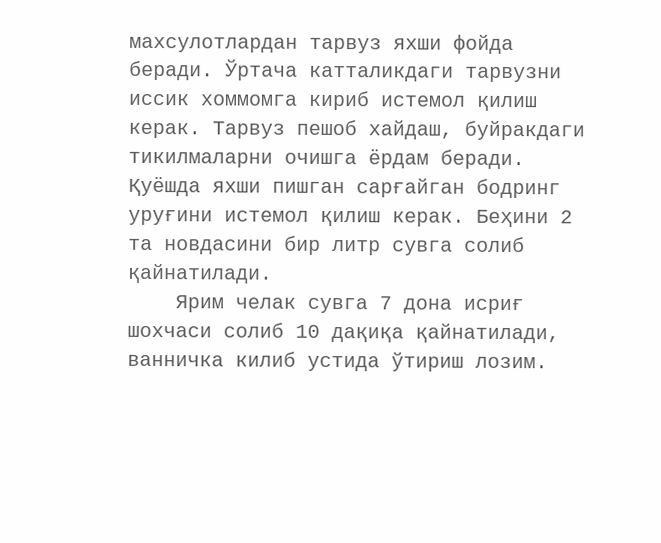махсулотлардан тарвуз яхши фойда беради. Ўртача катталикдаги тарвузни иссик хоммомга кириб истемол қилиш керак. Тарвуз пешоб хайдаш, буйракдаги тикилмаларни очишга ёрдам беради. Қуёшда яхши пишган сарғайган бодринг уруғини истемол қилиш керак. Беҳини 2 та новдасини бир литр сувга солиб қайнатилади.
    Ярим челак сувга 7 дона исриғ шохчаси солиб 10 дақиқа қайнатилади, ванничка килиб устида ўтириш лозим.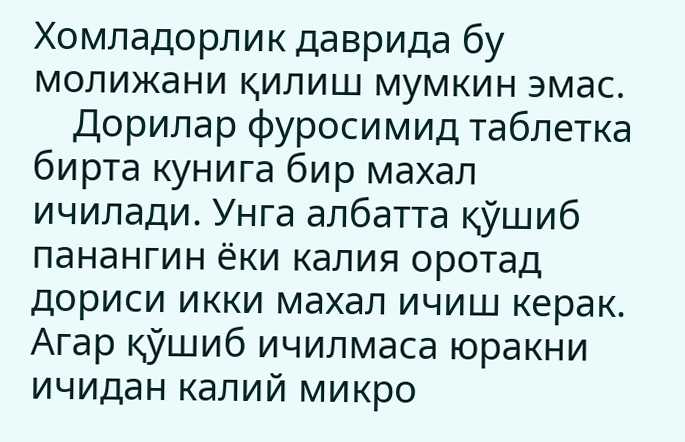Хомладорлик даврида бу молижани қилиш мумкин эмас.
    Дорилар фуросимид таблетка бирта кунига бир махал ичилади. Унга албатта қўшиб панангин ёки калия оротад дориси икки махал ичиш керак. Агар қўшиб ичилмаса юракни ичидан калий микро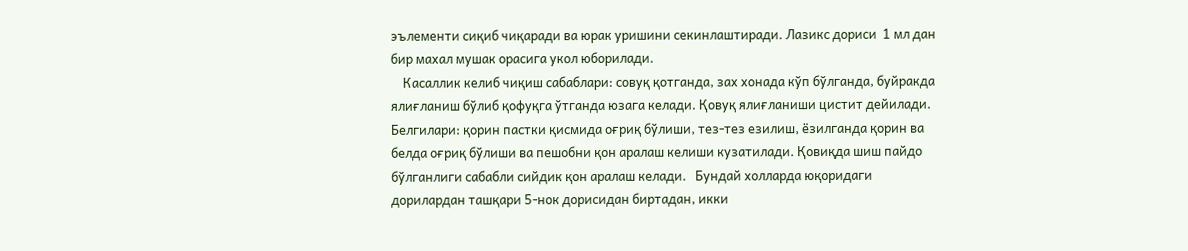эълементи сиқиб чиқаради ва юрак уришини секинлаштиради. Лазикс дориси  1 мл дан бир махал мушак орасига укол юборилади.
    Касаллик келиб чиқиш сабаблари: совуқ қотганда, зах хонада кўп бўлганда, буйракда ялиғланиш бўлиб қофуқга ўтганда юзага келади. Қовуқ ялиғланиши цистит дейилади. Белгилари: қорин пастки қисмида оғриқ бўлиши, тез-тез езилиш, ёзилганда қорин ва белда оғриқ бўлиши ва пешобни қон аралаш келиши кузатилади. Қовиқда шиш пайдо бўлганлиги сабабли сийдик қон аралаш келади.   Бундай холларда юқоридаги дорилардан ташқари 5-нок дорисидан биртадан, икки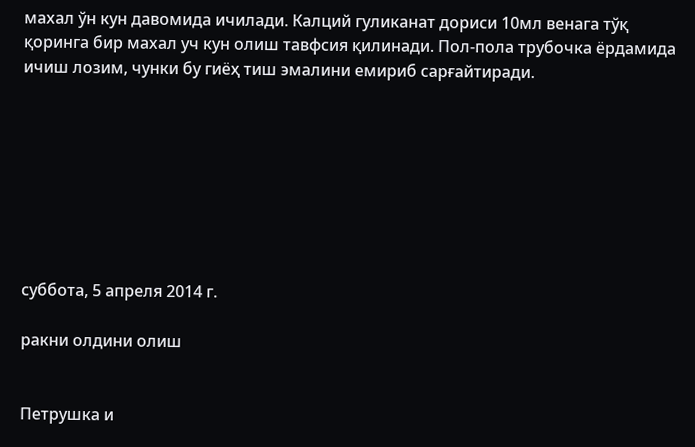махал ўн кун давомида ичилади. Калций гуликанат дориси 10мл венага тўқ қоринга бир махал уч кун олиш тавфсия қилинади. Пол-пола трубочка ёрдамида ичиш лозим, чунки бу гиёҳ тиш эмалини емириб сарғайтиради.








суббота, 5 апреля 2014 г.

ракни олдини олиш


Петрушка и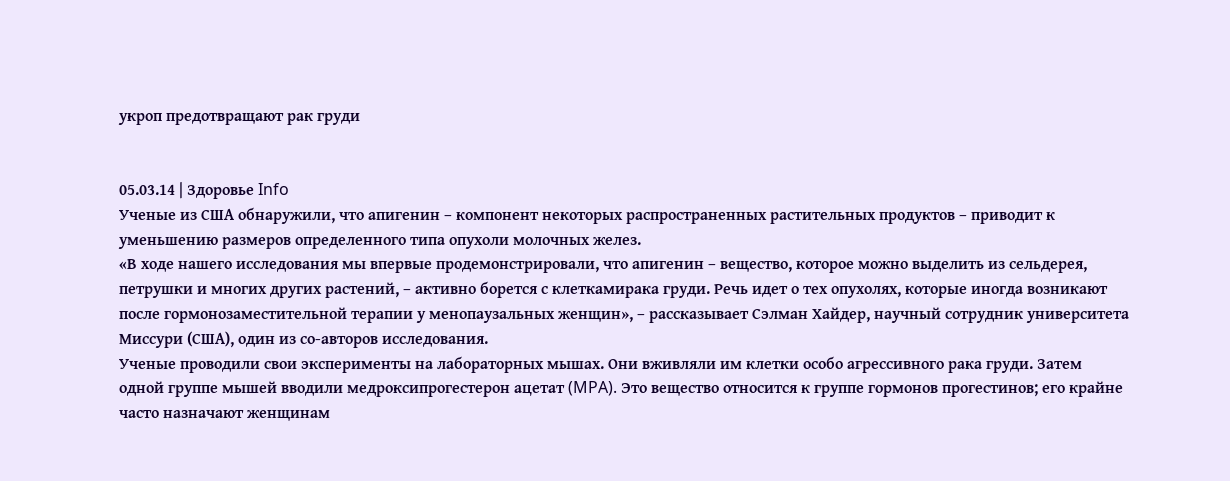укроп предотвращают рак груди


05.03.14 | Здоровье Info
Ученые из США обнаружили, что апигенин – компонент некоторых распространенных растительных продуктов – приводит к уменьшению размеров определенного типа опухоли молочных желез.
«В ходе нашего исследования мы впервые продемонстрировали, что апигенин – вещество, которое можно выделить из сельдерея, петрушки и многих других растений, – активно борется с клеткамирака груди. Речь идет о тех опухолях, которые иногда возникают после гормонозаместительной терапии у менопаузальных женщин», – рассказывает Сэлман Хайдер, научный сотрудник университета Миссури (США), один из со-авторов исследования.
Ученые проводили свои эксперименты на лабораторных мышах. Они вживляли им клетки особо агрессивного рака груди. Затем одной группе мышей вводили медроксипрогестерон ацетат (MPA). Это вещество относится к группе гормонов прогестинов; его крайне часто назначают женщинам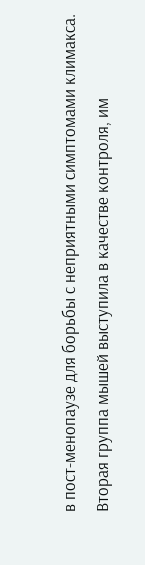в пост-менопаузе для борьбы с неприятными симптомами климакса.
Вторая группа мышей выступила в качестве контроля, им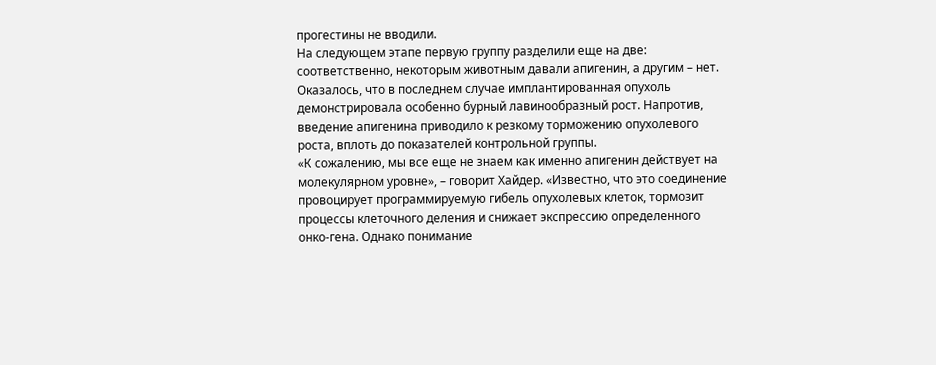прогестины не вводили.
На следующем этапе первую группу разделили еще на две: соответственно, некоторым животным давали апигенин, а другим – нет. Оказалось, что в последнем случае имплантированная опухоль демонстрировала особенно бурный лавинообразный рост. Напротив, введение апигенина приводило к резкому торможению опухолевого роста, вплоть до показателей контрольной группы.
«К сожалению, мы все еще не знаем как именно апигенин действует на молекулярном уровне», – говорит Хайдер. «Известно, что это соединение провоцирует программируемую гибель опухолевых клеток, тормозит процессы клеточного деления и снижает экспрессию определенного онко-гена. Однако понимание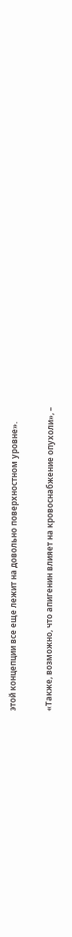этой концепции все еще лежит на довольно поверхностном уровне».

«Также, возможно, что апигенин влияет на кровоснабжение опухоли», –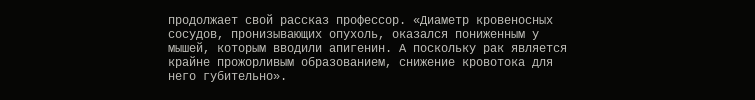продолжает свой рассказ профессор. «Диаметр кровеносных сосудов, пронизывающих опухоль, оказался пониженным у мышей, которым вводили апигенин. А поскольку рак является крайне прожорливым образованием, снижение кровотока для него губительно».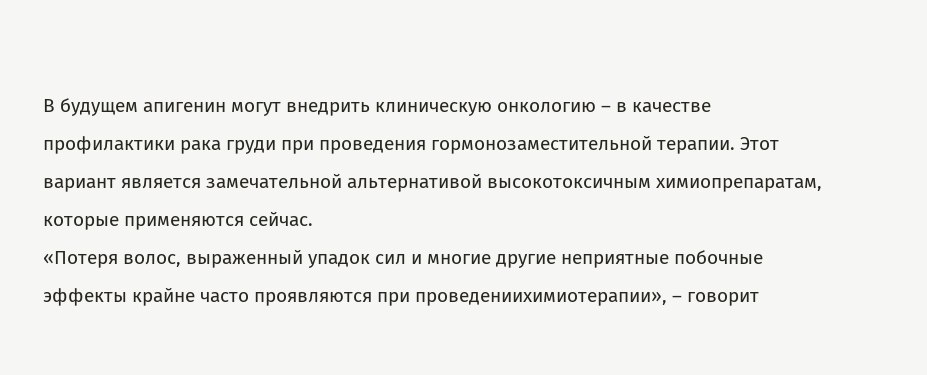В будущем апигенин могут внедрить клиническую онкологию – в качестве профилактики рака груди при проведения гормонозаместительной терапии. Этот вариант является замечательной альтернативой высокотоксичным химиопрепаратам, которые применяются сейчас.
«Потеря волос, выраженный упадок сил и многие другие неприятные побочные эффекты крайне часто проявляются при проведениихимиотерапии», – говорит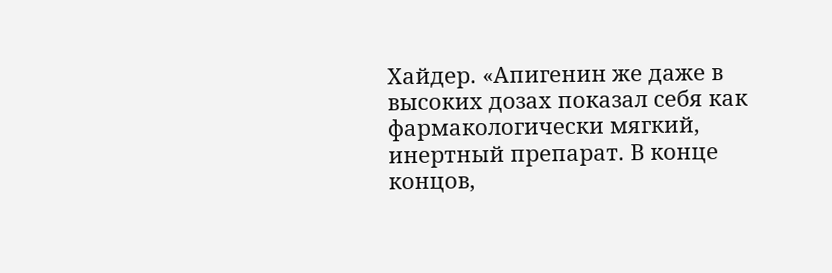Хайдер. «Апигенин же даже в высоких дозах показал себя как фармакологически мягкий, инертный препарат. В конце концов,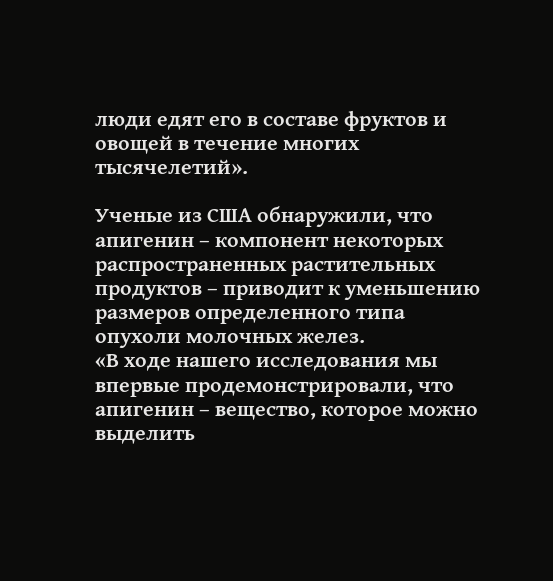люди едят его в составе фруктов и овощей в течение многих тысячелетий».

Ученые из США обнаружили, что апигенин – компонент некоторых распространенных растительных продуктов – приводит к уменьшению размеров определенного типа опухоли молочных желез.
«В ходе нашего исследования мы впервые продемонстрировали, что апигенин – вещество, которое можно выделить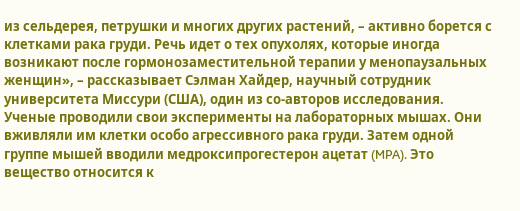из сельдерея, петрушки и многих других растений, – активно борется с клетками рака груди. Речь идет о тех опухолях, которые иногда возникают после гормонозаместительной терапии у менопаузальных женщин», – рассказывает Сэлман Хайдер, научный сотрудник университета Миссури (США), один из со-авторов исследования.
Ученые проводили свои эксперименты на лабораторных мышах. Они вживляли им клетки особо агрессивного рака груди. Затем одной группе мышей вводили медроксипрогестерон ацетат (MPA). Это вещество относится к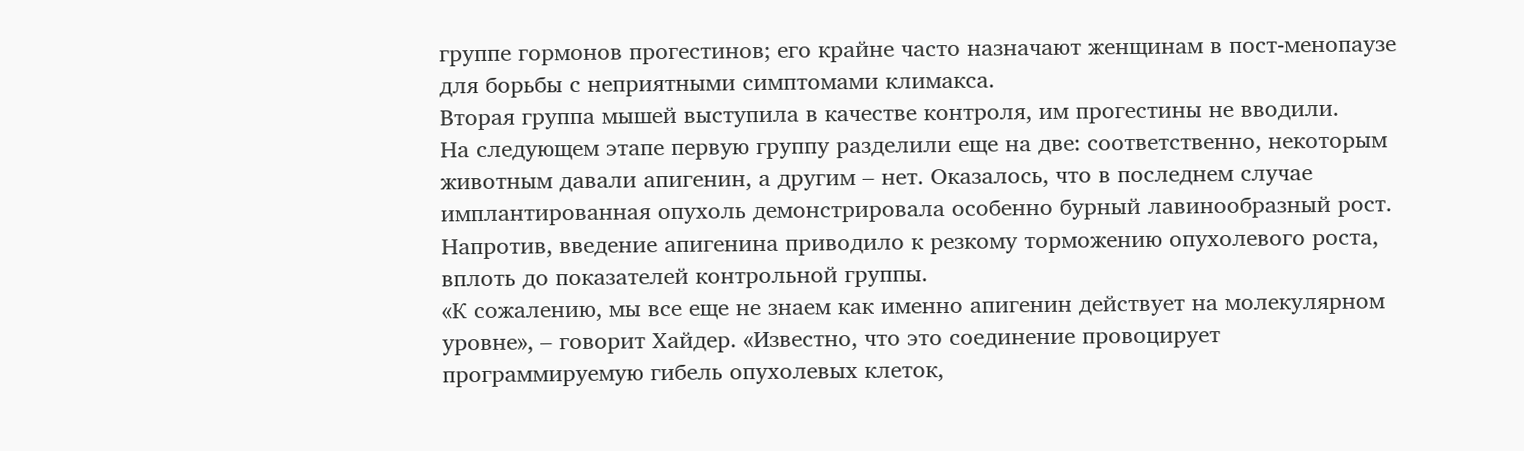группе гормонов прогестинов; его крайне часто назначают женщинам в пост-менопаузе для борьбы с неприятными симптомами климакса.
Вторая группа мышей выступила в качестве контроля, им прогестины не вводили.
На следующем этапе первую группу разделили еще на две: соответственно, некоторым животным давали апигенин, а другим – нет. Оказалось, что в последнем случае имплантированная опухоль демонстрировала особенно бурный лавинообразный рост. Напротив, введение апигенина приводило к резкому торможению опухолевого роста, вплоть до показателей контрольной группы.
«К сожалению, мы все еще не знаем как именно апигенин действует на молекулярном уровне», – говорит Хайдер. «Известно, что это соединение провоцирует программируемую гибель опухолевых клеток,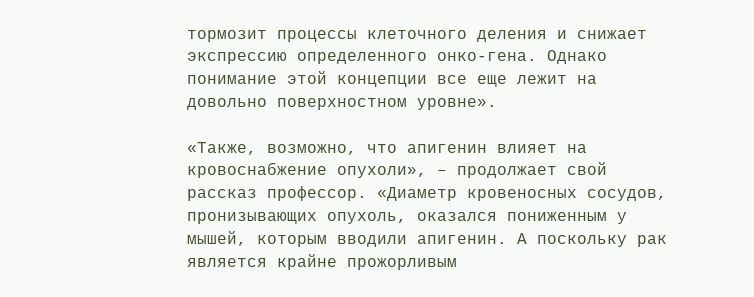тормозит процессы клеточного деления и снижает экспрессию определенного онко-гена. Однако понимание этой концепции все еще лежит на довольно поверхностном уровне».

«Также, возможно, что апигенин влияет на кровоснабжение опухоли», – продолжает свой рассказ профессор. «Диаметр кровеносных сосудов, пронизывающих опухоль, оказался пониженным у мышей, которым вводили апигенин. А поскольку рак является крайне прожорливым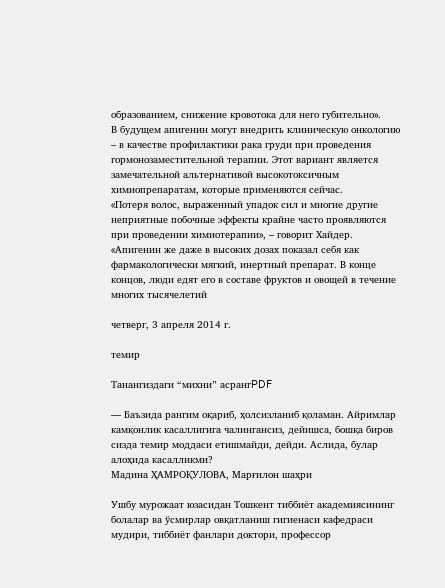образованием, снижение кровотока для него губительно».
В будущем апигенин могут внедрить клиническую онкологию – в качестве профилактики рака груди при проведения гормонозаместительной терапии. Этот вариант является замечательной альтернативой высокотоксичным химиопрепаратам, которые применяются сейчас.
«Потеря волос, выраженный упадок сил и многие другие неприятные побочные эффекты крайне часто проявляются при проведении химиотерапии», – говорит Хайдер. «Апигенин же даже в высоких дозах показал себя как фармакологически мягкий, инертный препарат. В конце концов, люди едят его в составе фруктов и овощей в течение многих тысячелетий

четверг, 3 апреля 2014 г.

темир

Танангиздаги “михни” асрангPDF

— Баъзида рангим оқариб, ҳолсизланиб қоламан. Айримлар камқонлик касаллигига чалингансиз, дейишса, бошқа биров сизда темир моддаси етишмайди, дейди. Аслида, булар алоҳида касалликми?
Мадина ҲАМРОҚУЛОВА, Марғилон шаҳри

Ушбу мурожаат юзасидан Тошкент тиббиёт академиясининг болалар ва ўсмирлар овқатланиш гигиенаси кафедраси мудири, тиббиёт фанлари доктори, профессор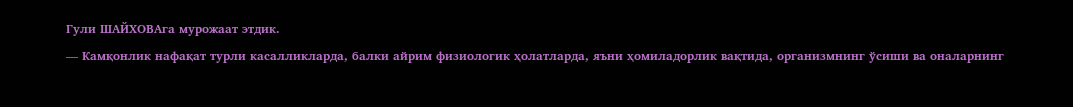Гули ШАЙХОВАга мурожаат этдик.
— Камқонлик нафақат турли касалликларда, балки айрим физиологик ҳолатларда, яъни ҳомиладорлик вақтида, организмнинг ўсиши ва оналарнинг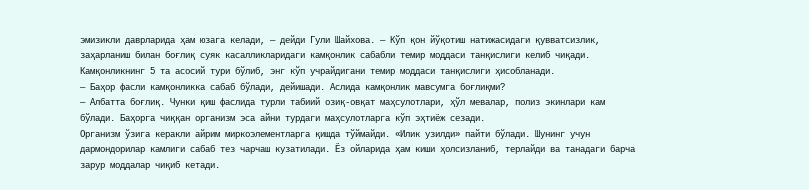эмизикли даврларида ҳам юзага келади, — дейди Гули Шайхова. — Кўп қон йўқотиш натижасидаги қувватсизлик, заҳарланиш билан боғлиқ суяк касалликларидаги камқонлик сабабли темир моддаси танқислиги келиб чиқади.
Камқонликнинг 5 та асосий тури бўлиб, энг кўп учрайдигани темир моддаси танқислиги ҳисобланади.
— Баҳор фасли камқонликка сабаб бўлади, дейишади. Аслида камқонлик мавсумга боғлиқми?
— Албатта боғлиқ. Чунки қиш фаслида турли табиий озиқ-овқат маҳсулотлари, ҳўл мевалар, полиз экинлари кам бўлади. Баҳорга чиққан организм эса айни турдаги маҳсулотларга кўп эҳтиёж сезади.
Организм ўзига керакли айрим миркоэлементларга қишда тўймайди. «Илик узилди» пайти бўлади. Шунинг учун дармондорилар камлиги сабаб тез чарчаш кузатилади. Ёз ойларида ҳам киши ҳолсизланиб, терлайди ва танадаги барча зарур моддалар чиқиб кетади.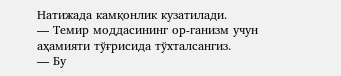Натижада камқонлик кузатилади.
— Темир моддасининг ор-ганизм учун аҳамияти тўғрисида тўхталсангиз.
— Бу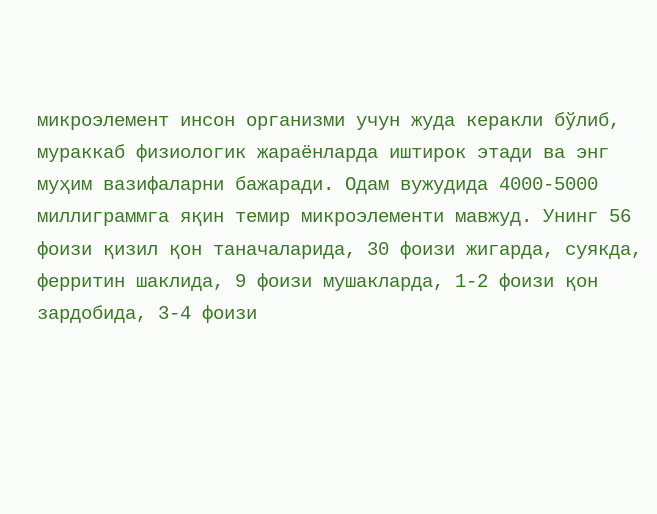микроэлемент инсон организми учун жуда керакли бўлиб, мураккаб физиологик жараёнларда иштирок этади ва энг муҳим вазифаларни бажаради. Одам вужудида 4000-5000 миллиграммга яқин темир микроэлементи мавжуд. Унинг 56 фоизи қизил қон таначаларида, 30 фоизи жигарда, суякда, ферритин шаклида, 9 фоизи мушакларда, 1-2 фоизи қон зардобида, 3-4 фоизи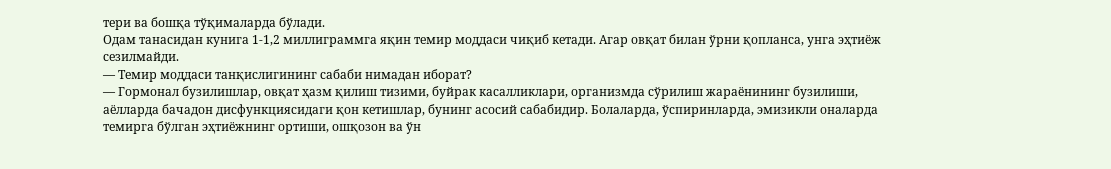тери ва бошқа тўқималарда бўлади.
Одам танасидан кунига 1-1,2 миллиграммга яқин темир моддаси чиқиб кетади. Агар овқат билан ўрни қопланса, унга эҳтиёж сезилмайди.
— Темир моддаси танқислигининг сабаби нимадан иборат?
— Гормонал бузилишлар, овқат ҳазм қилиш тизими, буйрак касалликлари, организмда сўрилиш жараёнининг бузилиши, аёлларда бачадон дисфункциясидаги қон кетишлар, бунинг асосий сабабидир. Болаларда, ўспиринларда, эмизикли оналарда темирга бўлган эҳтиёжнинг ортиши, ошқозон ва ўн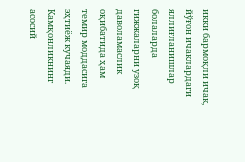икки бармоқли ичак, йўғон ичаклардаги яллиғланишлар болаларда гижжаларни узоқ даволамаслик оқибатида ҳам темир моддасига эҳтиёж кучаяди.
Камқонликнинг асосий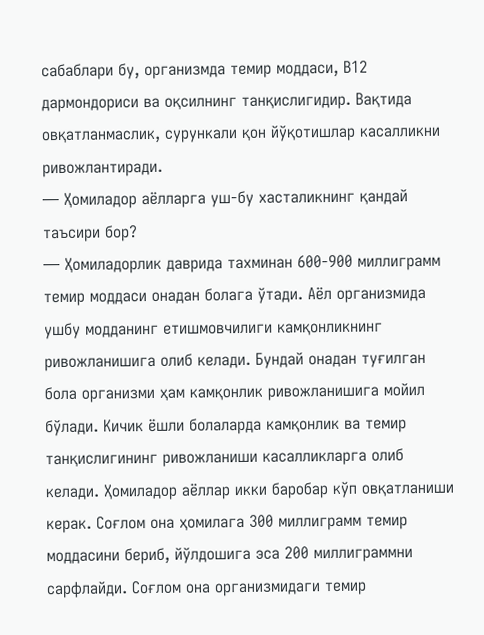сабаблари бу, организмда темир моддаси, В12 дармондориси ва оқсилнинг танқислигидир. Вақтида овқатланмаслик, сурункали қон йўқотишлар касалликни ривожлантиради.
— Ҳомиладор аёлларга уш-бу хасталикнинг қандай таъсири бор?
— Ҳомиладорлик даврида тахминан 600-900 миллиграмм темир моддаси онадан болага ўтади. Аёл организмида ушбу модданинг етишмовчилиги камқонликнинг ривожланишига олиб келади. Бундай онадан туғилган бола организми ҳам камқонлик ривожланишига мойил бўлади. Кичик ёшли болаларда камқонлик ва темир танқислигининг ривожланиши касалликларга олиб келади. Ҳомиладор аёллар икки баробар кўп овқатланиши керак. Соғлом она ҳомилага 300 миллиграмм темир моддасини бериб, йўлдошига эса 200 миллиграммни сарфлайди. Соғлом она организмидаги темир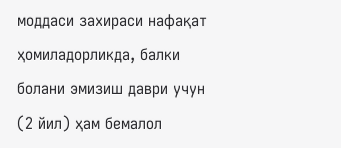моддаси захираси нафақат ҳомиладорликда, балки болани эмизиш даври учун (2 йил) ҳам бемалол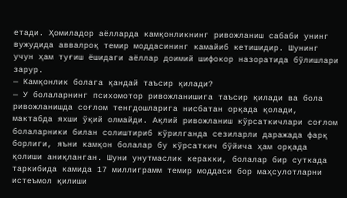етади. Ҳомиладор аёлларда камқонликнинг ривожланиш сабаби унинг вужудида аввалроқ темир моддасининг камайиб кетишидир. Шунинг учун ҳам туғиш ёшидаги аёллар доимий шифокор назоратида бўлишлари зарур.
— Камқонлик болага қандай таъсир қилади?
— У болаларнинг психомотор ривожланишига таъсир қилади ва бола ривожланишда соғлом тенгдошларига нисбатан орқада қолади, мактабда яхши ўқий олмайди. Ақлий ривожланиш кўрсаткичлари соғлом болаларники билан солиштириб кўрилганда сезиларли даражада фарқ борлиги, яъни камқон болалар бу кўрсаткич бўйича ҳам орқада қолиши аниқланган. Шуни унутмаслик керакки, болалар бир суткада таркибида камида 17 миллиграмм темир моддаси бор маҳсулотларни истеъмол қилиши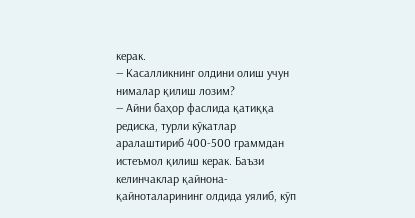керак.
— Касалликнинг олдини олиш учун нималар қилиш лозим?
— Айни баҳор фаслида қатиққа редиска, турли кўкатлар аралаштириб 400-500 граммдан истеъмол қилиш керак. Баъзи келинчаклар қайнона-қайноталарининг олдида уялиб, кўп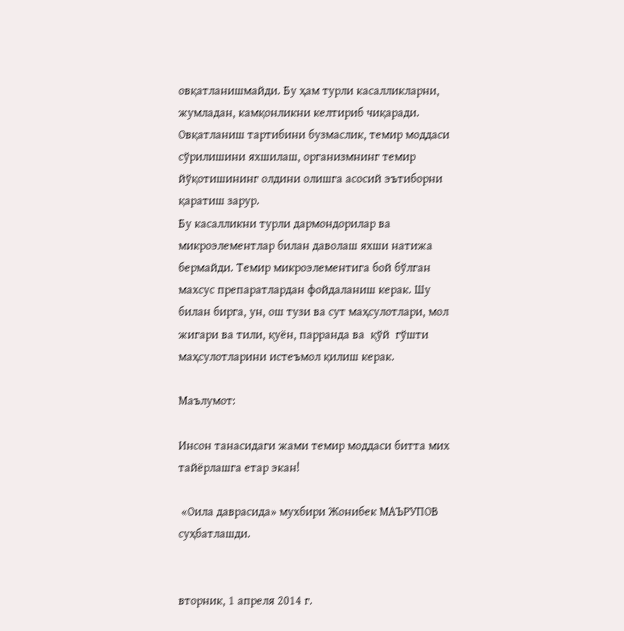овқатланишмайди. Бу ҳам турли касалликларни, жумладан, камқонликни келтириб чиқаради.
Овқатланиш тартибини бузмаслик, темир моддаси сўрилишини яхшилаш, организмнинг темир йўқотишининг олдини олишга асосий эътиборни қаратиш зарур.
Бу касалликни турли дармондорилар ва микроэлементлар билан даволаш яхши натижа бермайди. Темир микроэлементига бой бўлган махсус препаратлардан фойдаланиш керак. Шу билан бирга, ун, ош тузи ва сут маҳсулотлари, мол жигари ва тили, қуён, парранда ва  қўй  гўшти маҳсулотларини истеъмол қилиш керак.

Маълумот:

Инсон танасидаги жами темир моддаси битта мих тайёрлашга етар экан!

 «Оила даврасида» мухбири Жонибек МАЪРУПОВ суҳбатлашди.


вторник, 1 апреля 2014 г.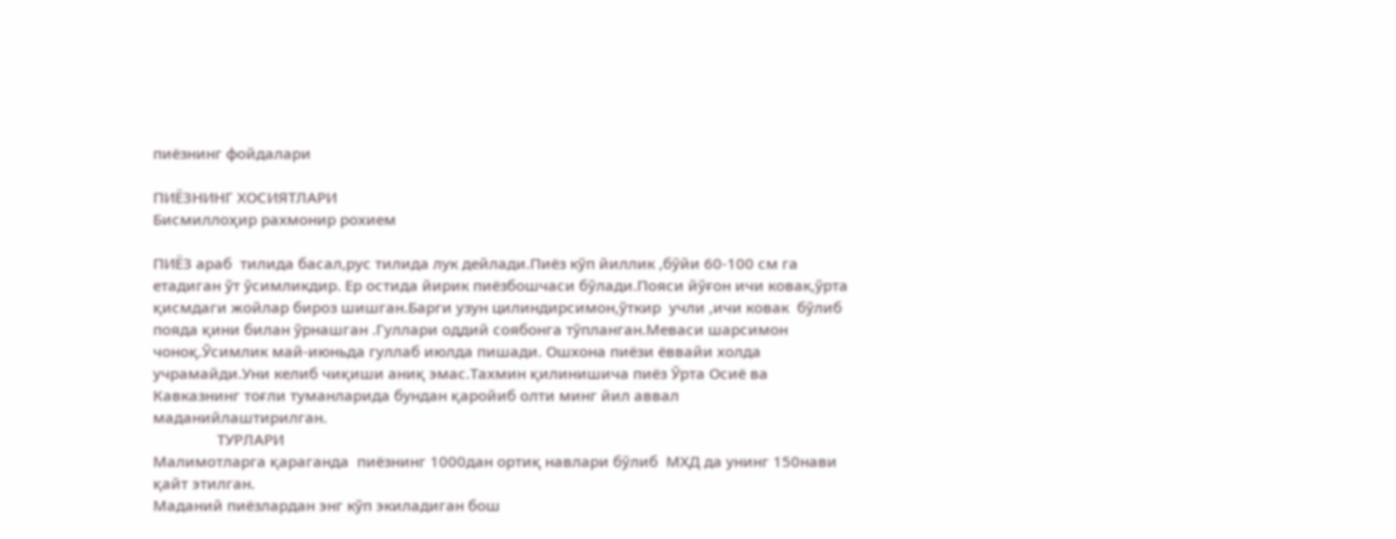пиёзнинг фойдалари

ПИЁЗНИНГ ХОСИЯТЛАРИ
Бисмиллоҳир рахмонир рохием

ПИЁЗ араб  тилида басал,рус тилида лук дейлади.Пиёз кўп йиллик ,бўйи 60-100 см га етадиган ўт ўсимликдир. Ер остида йирик пиёзбошчаси бўлади.Пояси йўғон ичи ковак,ўрта қисмдаги жойлар бироз шишган.Барги узун цилиндирсимон,ўткир  учли ,ичи ковак  бўлиб пояда қини билан ўрнашган .Гуллари оддий соябонга тўпланган.Меваси шарсимон чоноқ.Ўсимлик май-июньда гуллаб июлда пишади. Ошхона пиёзи ёввайи холда учрамайди.Уни келиб чиқиши аниқ эмас.Тахмин қилинишича пиёз Ўрта Осиё ва Кавказнинг тоғли туманларида бундан қаройиб олти минг йил аввал маданийлаштирилган.
                ТУРЛАРИ
Малимотларга қараганда  пиёзнинг 1000дан ортиқ навлари бўлиб  МХД да унинг 150нави қайт этилган.
Маданий пиёзлардан энг кўп экиладиган бош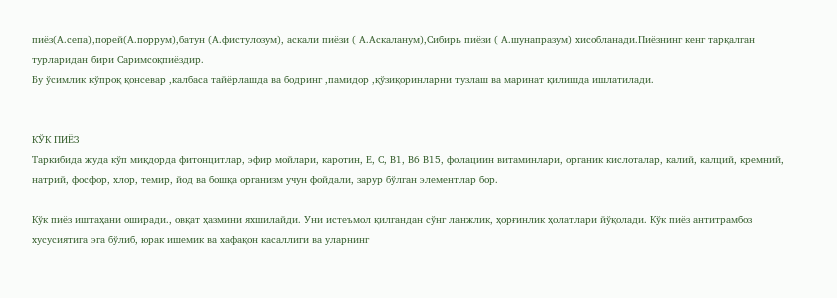пиёз(А.сепа),порей(А.поррум),батун (А.фистулозум), аскали пиёзи ( А.Аскаланум),Сибирь пиёзи ( А.шунапразум) хисобланади.Пиёзнинг кенг тарқалган турларидан бири Саримсоқпиёздир.
Бу ўсимлик кўпроқ қонсевар ,калбаса тайёрлашда ва бодринг ,памидор ,қўзиқоринларни тузлаш ва маринат қилишда ишлатилади.


КЎК ПИЁЗ
Таркибида жуда кўп миқдорда фитонцитлар, эфир мойлари, каротин, Е, С, В1, В6 В15, фолациин витаминлари, органик кислоталар, калий, калций, кремний, натрий, фосфор, хлор, темир, йод ва бошқа организм учун фойдали, зарур бўлган элементлар бор.

Кўк пиёз иштаҳани оширади., овқат ҳазмини яхшилайди. Уни истеъмол қилгандан сўнг ланжлик, ҳорғинлик ҳолатлари йўқолади. Кўк пиёз антитрамбоз хусусиятига эга бўлиб, юрак ишемик ва хафақон касаллиги ва уларнинг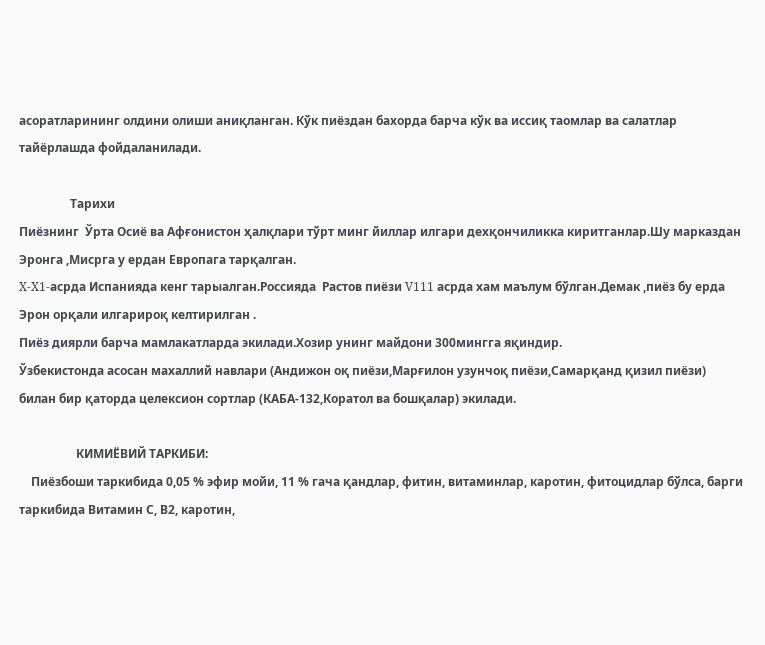асоратларининг олдини олиши аниқланган. Кўк пиёздан бахорда барча кўк ва иссиқ таомлар ва салатлар тайёрлашда фойдаланилади.

                 Тарихи
Пиёзнинг  Ўрта Осиё ва Афғонистон ҳалқлари тўрт минг йиллар илгари дехқончиликка киритганлар.Шу марказдан Эронга ,Мисрга у ердан Европага тарқалган.
X-X1-асрда Испанияда кенг тарыалган.Россияда  Растов пиёзи V111 асрда хам маълум бўлган.Демак ,пиёз бу ерда Эрон орқали илгарироқ келтирилган .
Пиёз диярли барча мамлакатларда экилади.Хозир унинг майдони 300мингга яқиндир.
Ўзбекистонда асосан махаллий навлари (Андижон оқ пиёзи,Марғилон узунчоқ пиёзи,Самарқанд қизил пиёзи) билан бир қаторда целексион сортлар (КАБА-132,Коратол ва бошқалар) экилади.

                   КИМИЁВИЙ ТАРКИБИ:
    Пиёзбоши таркибида 0,05 % эфир мойи, 11 % гача қандлар, фитин, витаминлар, каротин, фитоцидлар бўлса, барги таркибида Витамин С, В2, каротин,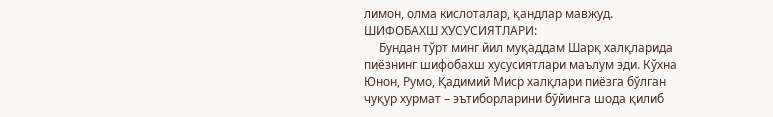лимон, олма кислоталар, қандлар мавжуд.
ШИФОБАХШ ХУСУСИЯТЛАРИ:
     Бундан тўрт минг йил муқаддам Шарқ халқларида пиёзнинг шифобахш хусусиятлари маълум эди. Кўхна Юнон, Румо, Қадимий Миср халқлари пиёзга бўлган чуқур хурмат – эътиборларини бўйинга шода қилиб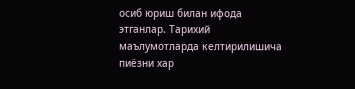осиб юриш билан ифода этганлар. Тарихий маълумотларда келтирилишича пиёзни хар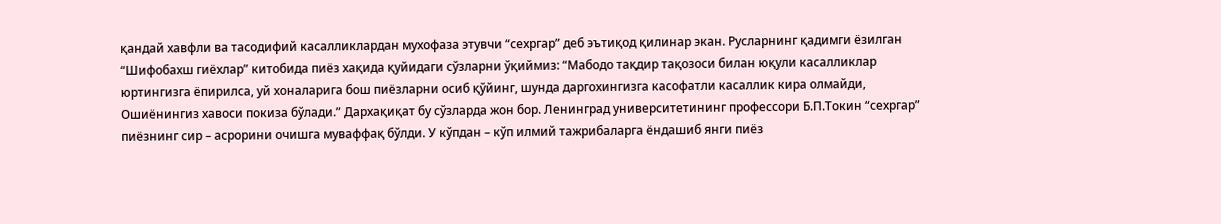қандай хавфли ва тасодифий касалликлардан мухофаза этувчи “сехргар” деб эътиқод қилинар экан. Русларнинг қадимги ёзилган “Шифобахш гиёхлар” китобида пиёз хақида қуйидаги сўзларни ўқиймиз: “Мабодо тақдир тақозоси билан юқули касалликлар юртингизга ёпирилса, уй хоналарига бош пиёзларни осиб қўйинг, шунда даргохингизга касофатли касаллик кира олмайди, Ошиёнингиз хавоси покиза бўлади.” Дархақиқат бу сўзларда жон бор. Ленинград университетининг профессори Б.П.Токин “сехргар” пиёзнинг сир – асрорини очишга муваффақ бўлди. У кўпдан – кўп илмий тажрибаларга ёндашиб янги пиёз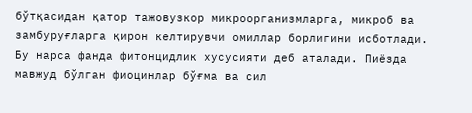бўтқасидан қатор тажовузкор микроорганизмларга, микроб ва замбуруғларга қирон келтирувчи омиллар борлигини исботлади. Бу нарса фанда фитонцидлик хусусияти деб аталади. Пиёзда мавжуд бўлган фиоцинлар бўғма ва сил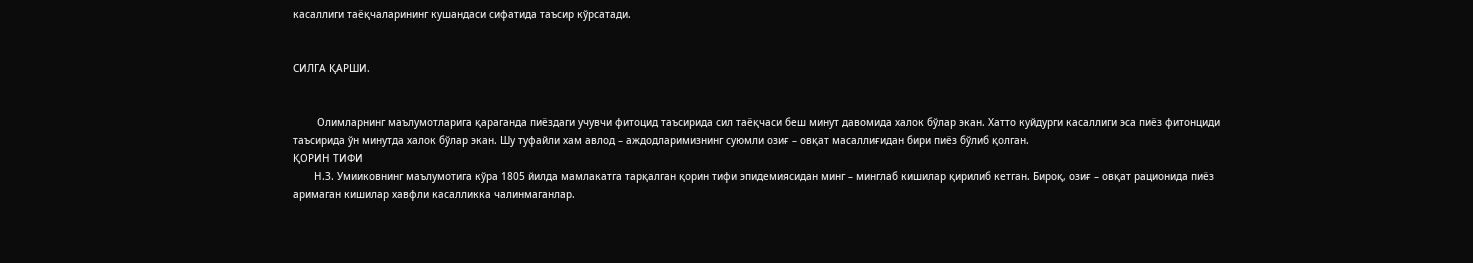касаллиги таёқчаларининг кушандаси сифатида таъсир кўрсатади.


СИЛГА ҚАРШИ.


        Олимларнинг маълумотларига қараганда пиёздаги учувчи фитоцид таъсирида сил таёқчаси беш минут давомида халок бўлар экан. Хатто куйдурги касаллиги эса пиёз фитонциди таъсирида ўн минутда халок бўлар экан. Шу туфайли хам авлод – аждодларимизнинг суюмли озиғ – овқат масаллиғидан бири пиёз бўлиб қолган.
ҚОРИН ТИФИ
       Н.З. Умииковнинг маълумотига кўра 1805 йилда мамлакатга тарқалган қорин тифи эпидемиясидан минг – минглаб кишилар қирилиб кетган. Бироқ, озиғ – овқат рационида пиёз аримаган кишилар хавфли касалликка чалинмаганлар.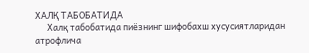ХАЛҚ ТАБОБАТИДА
      Халқ табобатида пиёзнинг шифобахш хусусиятларидан атрофлича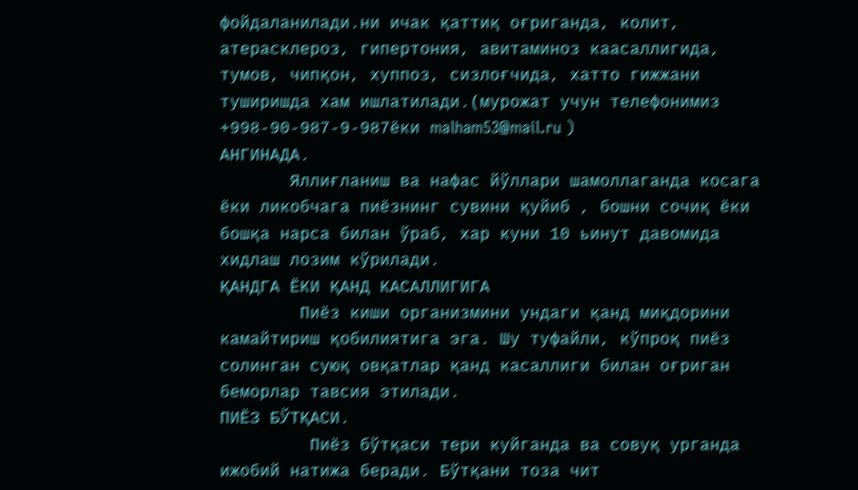фойдаланилади.ни ичак қаттиқ оғриганда, колит, атерасклероз, гипертония, авитаминоз каасаллигида, тумов, чипқон, хуппоз, сизлоғчида, хатто гижжани туширишда хам ишлатилади.(мурожат учун телефонимиз +998-90-987-9-987ёки malham53@mail.ru )
АНГИНАДА.
       Яллиғланиш ва нафас йўллари шамоллаганда косага ёки ликобчага пиёзнинг сувини қуйиб , бошни сочиқ ёки бошқа нарса билан ўраб, хар куни 10 ьинут давомида хидлаш лозим кўрилади.
ҚАНДГА ЁКИ ҚАНД КАСАЛЛИГИГА
        Пиёз киши организмини ундаги қанд миқдорини камайтириш қобилиятига эга. Шу туфайли, кўпроқ пиёз солинган суюқ овқатлар қанд касаллиги билан оғриган беморлар тавсия этилади.
ПИЁЗ БЎТҚАСИ.
         Пиёз бўтқаси тери куйганда ва совуқ урганда ижобий натижа беради. Бўтқани тоза чит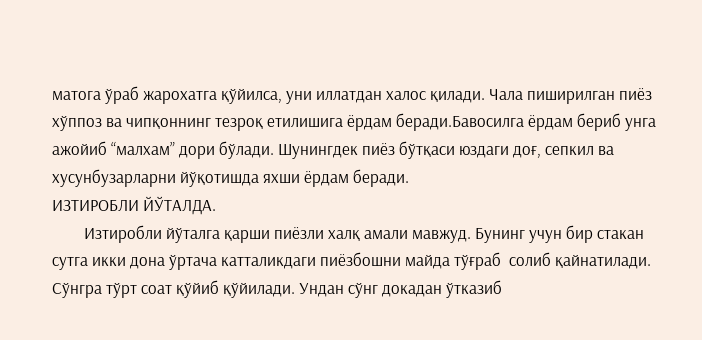матога ўраб жарохатга қўйилса, уни иллатдан халос қилади. Чала пиширилган пиёз хўппоз ва чипқоннинг тезроқ етилишига ёрдам беради.Бавосилга ёрдам бериб унга ажойиб “малхам” дори бўлади. Шунингдек пиёз бўтқаси юздаги доғ, сепкил ва хусунбузарларни йўқотишда яхши ёрдам беради.
ИЗТИРОБЛИ ЙЎТАЛДА.
        Изтиробли йўталга қарши пиёзли халқ амали мавжуд. Бунинг учун бир стакан сутга икки дона ўртача катталикдаги пиёзбошни майда тўғраб  солиб қайнатилади. Сўнгра тўрт соат қўйиб қўйилади. Ундан сўнг докадан ўтказиб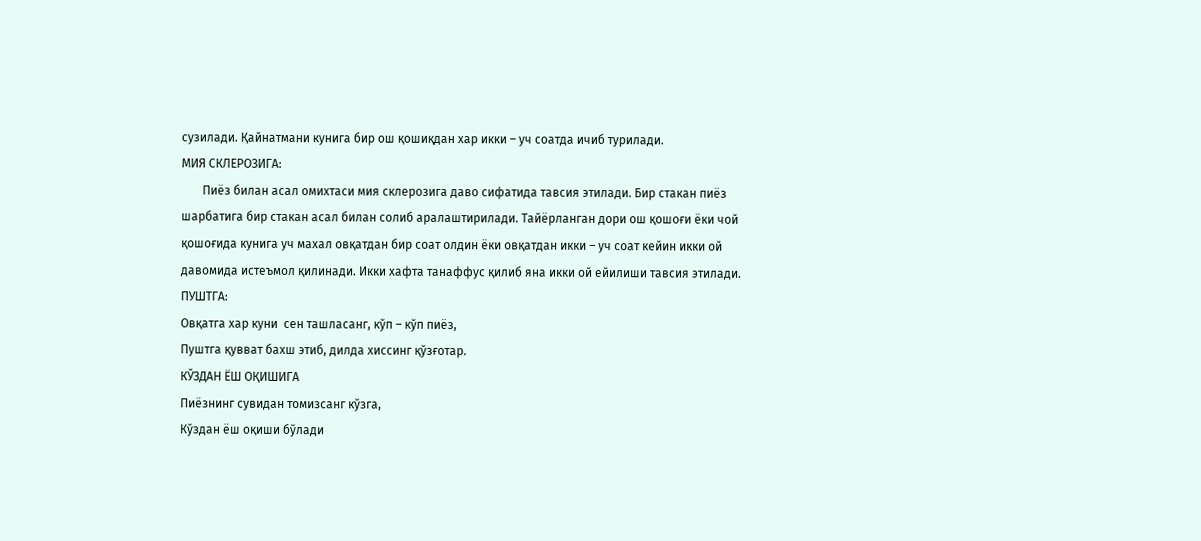сузилади. Қайнатмани кунига бир ош қошиқдан хар икки – уч соатда ичиб турилади.
МИЯ СКЛЕРОЗИГА:
       Пиёз билан асал омихтаси мия склерозига даво сифатида тавсия этилади. Бир стакан пиёз  шарбатига бир стакан асал билан солиб аралаштирилади. Тайёрланган дори ош қошоғи ёки чой қошоғида кунига уч махал овқатдан бир соат олдин ёки овқатдан икки – уч соат кейин икки ой давомида истеъмол қилинади. Икки хафта танаффус қилиб яна икки ой ейилиши тавсия этилади.
ПУШТГА:
Овқатга хар куни  сен ташласанг, кўп – кўп пиёз,
Пуштга қувват бахш этиб, дилда хиссинг қўзғотар.
КЎЗДАН ЁШ ОҚИШИГА
Пиёзнинг сувидан томизсанг кўзга,
Кўздан ёш оқиши бўлади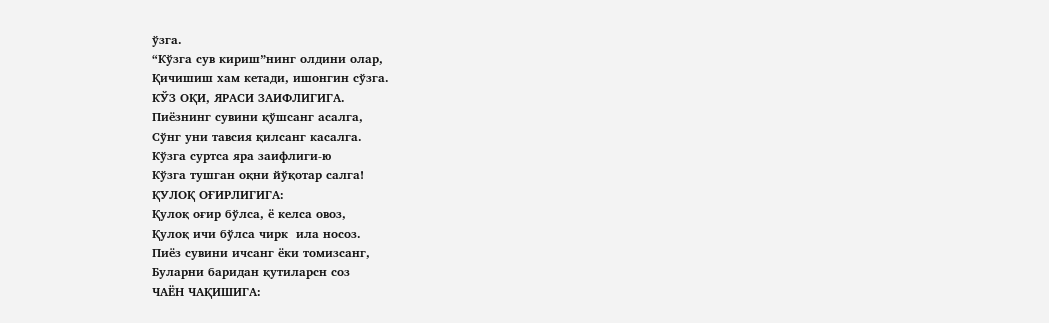ўзга.
“Кўзга сув кириш”нинг олдини олар,
Қичишиш хам кетади, ишонгин сўзга.
КЎЗ ОҚИ, ЯРАСИ ЗАИФЛИГИГА.
Пиёзнинг сувини қўшсанг асалга,
Сўнг уни тавсия қилсанг касалга.
Кўзга суртса яра заифлиги-ю
Кўзга тушган оқни йўқотар салга!
ҚУЛОҚ ОҒИРЛИГИГА:
Қулоқ оғир бўлса, ё келса овоз,
Қулоқ ичи бўлса чирк  ила носоз.
Пиёз сувини ичсанг ёки томизсанг,
Буларни баридан қутиларсн соз
ЧАЁН ЧАҚИШИГА: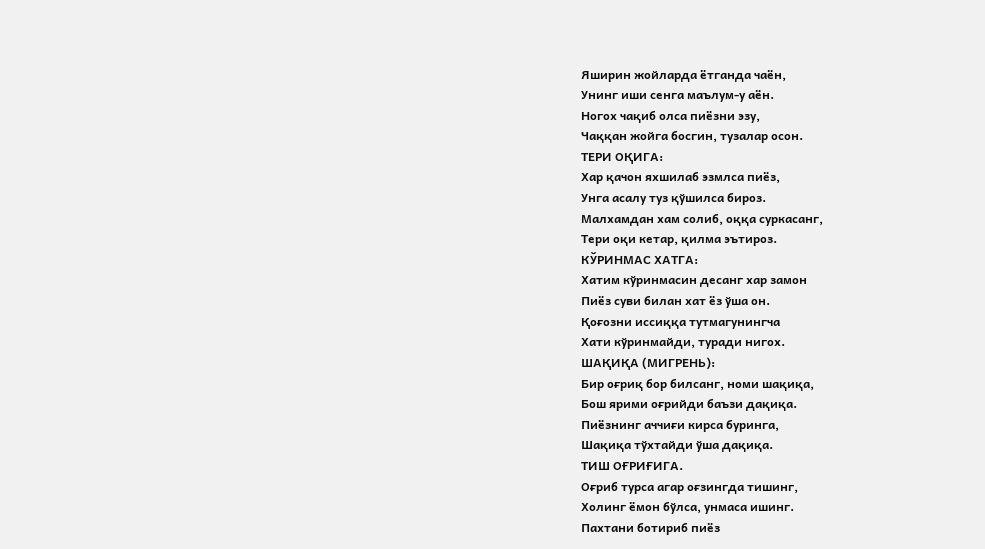Яширин жойларда ётганда чаён,
Унинг иши сенга маълум-у аён.
Ногох чақиб олса пиёзни эзу,
Чаққан жойга босгин, тузалар осон.
ТЕРИ ОҚИГА:
Хар қачон яхшилаб эзмлса пиёз,
Унга асалу туз қўшилса бироз.
Малхамдан хам солиб, оққа суркасанг,
Тери оқи кетар, қилма эътироз.
КЎРИНМАС ХАТГА:
Хатим кўринмасин десанг хар замон
Пиёз суви билан хат ёз ўша он.
Қоғозни иссиққа тутмагунингча
Хати кўринмайди, туради нигох.
ШАҚИҚА (МИГРЕНЬ):
Бир оғриқ бор билсанг, номи шақиқа,
Бош ярими оғрийди баъзи дақиқа.
Пиёзнинг аччиғи кирса буринга,
Шақиқа тўхтайди ўша дақиқа.
ТИШ ОҒРИҒИГА.
Оғриб турса агар оғзингда тишинг,
Холинг ёмон бўлса, унмаса ишинг.
Пахтани ботириб пиёз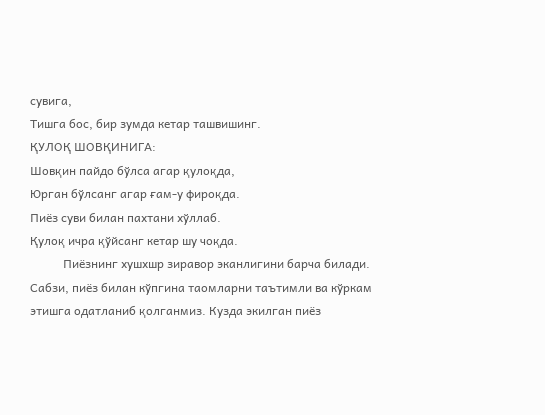сувига,
Тишга бос, бир зумда кетар ташвишинг.
ҚУЛОҚ ШОВҚИНИГА:
Шовқин пайдо бўлса агар қулоқда,
Юрган бўлсанг агар ғам-у фироқда.
Пиёз суви билан пахтани хўллаб.
Қулоқ ичра қўйсанг кетар шу чоқда.
           Пиёзнинг хушхшр зиравор эканлигини барча билади. Сабзи, пиёз билан кўпгина таомларни таътимли ва кўркам этишга одатланиб қолганмиз. Кузда экилган пиёз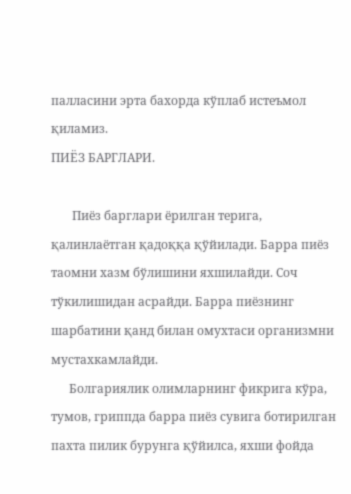палласини эрта бахорда кўплаб истеъмол қиламиз.
ПИЁЗ БАРГЛАРИ.

       Пиёз барглари ёрилган терига, қалинлаётган қадоққа қўйилади. Барра пиёз таомни хазм бўлишини яхшилайди. Соч тўкилишидан асрайди. Барра пиёзнинг шарбатини қанд билан омухтаси организмни мустахкамлайди.
      Болгариялик олимларнинг фикрига кўра, тумов, гриппда барра пиёз сувига ботирилган пахта пилик бурунга қўйилса, яхши фойда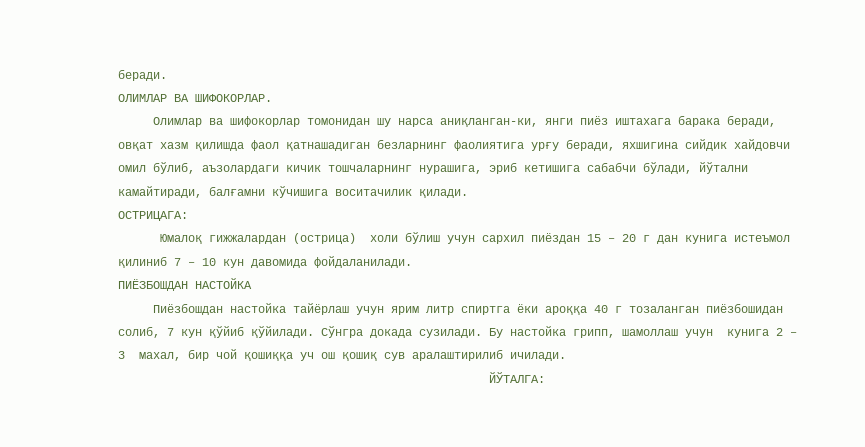беради.
ОЛИМЛАР ВА ШИФОКОРЛАР.
     Олимлар ва шифокорлар томонидан шу нарса аниқланган-ки, янги пиёз иштахага барака беради, овқат хазм қилишда фаол қатнашадиган безларнинг фаолиятига урғу беради, яхшигина сийдик хайдовчи омил бўлиб, аъзолардаги кичик тошчаларнинг нурашига, эриб кетишига сабабчи бўлади, йўтални камайтиради, балғамни кўчишига воситачилик қилади.
ОСТРИЦАГА:
      Юмалоқ гижжалардан (острица)  холи бўлиш учун сархил пиёздан 15 – 20 г дан кунига истеъмол қилиниб 7 – 10 кун давомида фойдаланилади.
ПИЁЗБОШДАН НАСТОЙКА
     Пиёзбошдан настойка тайёрлаш учун ярим литр спиртга ёки ароққа 40 г тозаланган пиёзбошидан солиб, 7 кун қўйиб қўйилади. Сўнгра докада сузилади. Бу настойка грипп, шамоллаш учун  кунига 2 – 3  махал, бир чой қошиққа уч ош қошиқ сув аралаштирилиб ичилади.
                                                     ЙЎТАЛГА: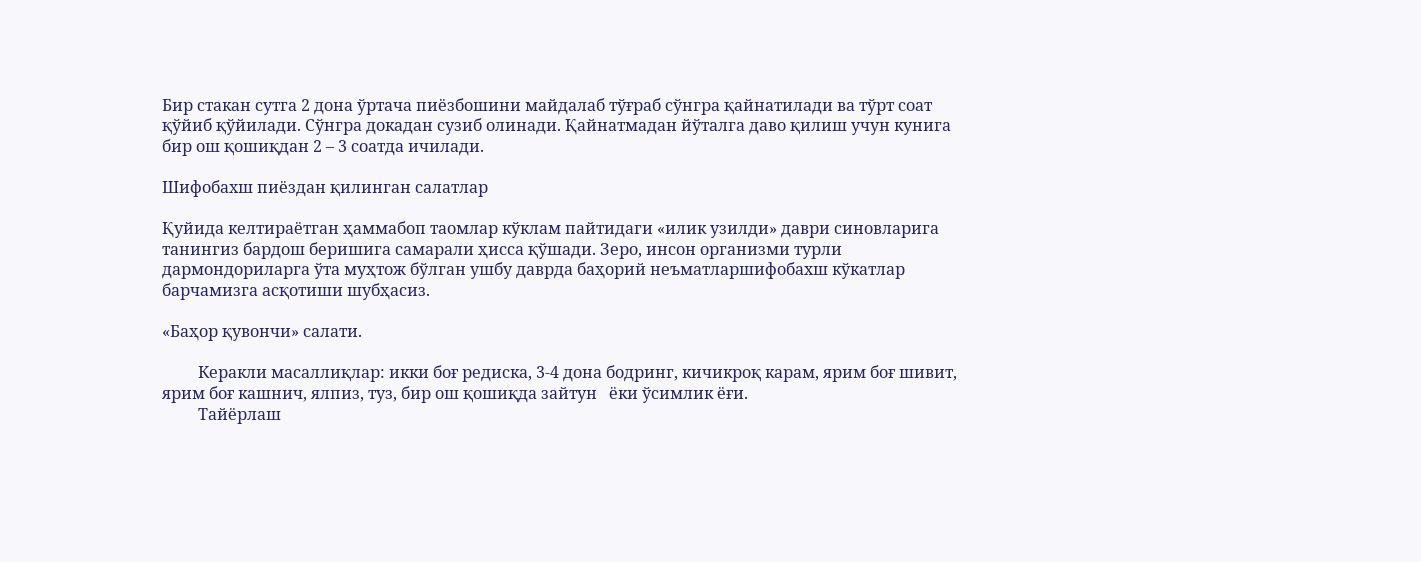Бир стакан сутга 2 дона ўртача пиёзбошини майдалаб тўғраб сўнгра қайнатилади ва тўрт соат қўйиб қўйилади. Сўнгра докадан сузиб олинади. Қайнатмадан йўталга даво қилиш учун кунига бир ош қошиқдан 2 – 3 соатда ичилади.

Шифобахш пиёздан қилинган салатлар

Қуйида келтираётган ҳаммабоп таомлар кўклам пайтидаги «илик узилди» даври синовларига танингиз бардош беришига самарали ҳисса қўшади. Зеро, инсон организми турли дармондориларга ўта муҳтож бўлган ушбу даврда баҳорий неъматларшифобахш кўкатлар барчамизга асқотиши шубҳасиз.

«Баҳор қувончи» салати.

         Керакли масаллиқлар: икки боғ редиска, 3-4 дона бодринг, кичикроқ карам, ярим боғ шивит, ярим боғ кашнич, ялпиз, туз, бир ош қошиқда зайтун   ёки ўсимлик ёғи.
         Тайёрлаш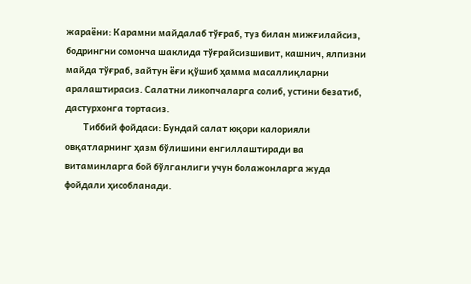жараёни: Карамни майдалаб тўғраб, туз билан мижғилайсиз, бодрингни сомонча шаклида тўғрайсизшивит, кашнич, ялпизни майда тўғраб, зайтун ёғи қўшиб ҳамма масаллиқларни аралаштирасиз. Салатни ликопчаларга солиб, устини безатиб, дастурхонга тортасиз.
         Тиббий фойдаси: Бундай салат юқори калорияли овқатларнинг ҳазм бўлишини енгиллаштиради ва витаминларга бой бўлганлиги учун болажонларга жуда фойдали ҳисобланади.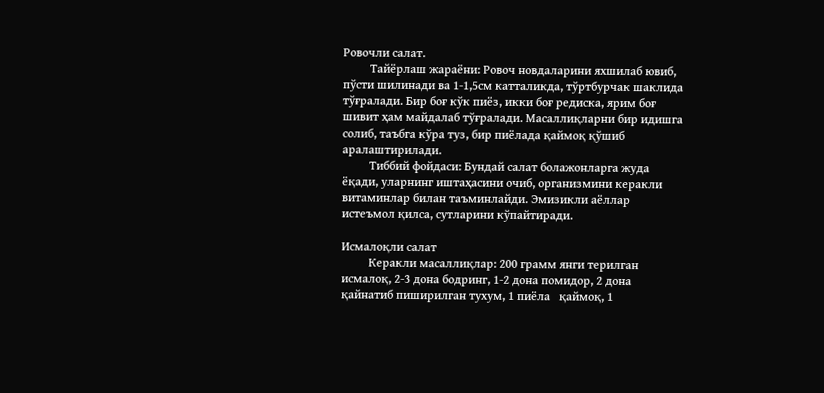Ровочли салат.
         Тайёрлаш жараёни: Ровоч новдаларини яхшилаб ювиб, пўсти шилинади ва 1-1,5см катталикда, тўртбурчак шаклида тўғралади. Бир боғ кўк пиёз, икки боғ редиска, ярим боғ шивит ҳам майдалаб тўғралади. Масаллиқларни бир идишга солиб, таъбга кўра туз, бир пиёлада қаймоқ қўшиб аралаштирилади.
         Тиббий фойдаси: Бундай салат болажонларга жуда ёқади, уларнинг иштаҳасини очиб, организмини керакли витаминлар билан таъминлайди. Эмизикли аёллар истеъмол қилса, сутларини кўпайтиради.

Исмалоқли салат
         Керакли масаллиқлар: 200 грамм янги терилган исмалоқ, 2-3 дона бодринг, 1-2 дона помидор, 2 дона қайнатиб пиширилган тухум, 1 пиёла   қаймоқ, 1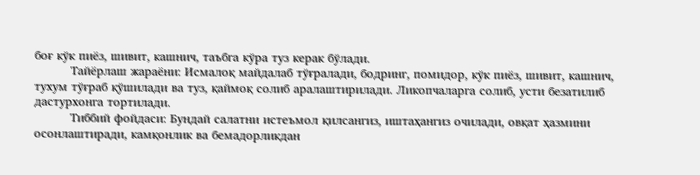боғ кўк пиёз, шивит, кашнич, таъбга кўра туз керак бўлади.
         Тайёрлаш жараёни: Исмалоқ майдалаб тўғралади, бодринг, помидор, кўк пиёз, шивит, кашнич, тухум тўғраб қўшилади ва туз, қаймоқ солиб аралаштирилади. Ликопчаларга солиб, усти безатилиб дастурхонга тортилади.
         Тиббий фойдаси: Бундай салатни истеъмол қилсангиз, иштаҳангиз очилади, овқат ҳазмини осонлаштиради, камқонлик ва бемадорликдан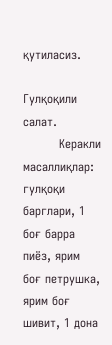қутиласиз.

Гулқоқили салат.
         Керакли масаллиқлар: гулқоқи барглари, 1 боғ барра пиёз, ярим боғ петрушка, ярим боғ шивит, 1 дона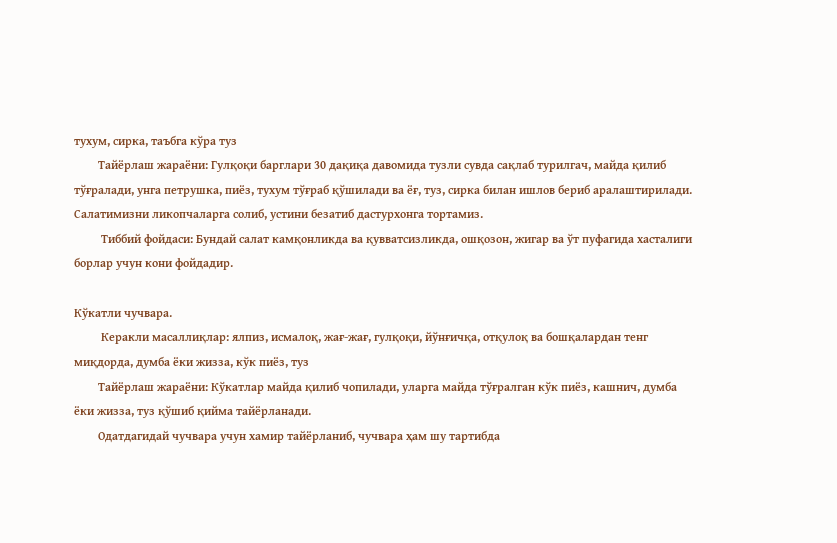тухум, сирка, таъбга кўра туз
        Тайёрлаш жараёни: Гулқоқи барглари 30 дақиқа давомида тузли сувда сақлаб турилгач, майда қилиб тўғралади, унга петрушка, пиёз, тухум тўғраб қўшилади ва ёғ, туз, сирка билан ишлов бериб аралаштирилади. Салатимизни ликопчаларга солиб, устини безатиб дастурхонга тортамиз.
         Тиббий фойдаси: Бундай салат камқонликда ва қувватсизликда, ошқозон, жигар ва ўт пуфагида хасталиги борлар учун кони фойдадир.

Кўкатли чучвара.
         Керакли масаллиқлар: ялпиз, исмалоқ, жағ-жағ, гулқоқи, йўнғичқа, отқулоқ ва бошқалардан тенг миқдорда, думба ёки жизза, кўк пиёз, туз
        Тайёрлаш жараёни: Кўкатлар майда қилиб чопилади, уларга майда тўғралган кўк пиёз, кашнич, думба ёки жизза, туз қўшиб қийма тайёрланади.
        Одатдагидай чучвара учун хамир тайёрланиб, чучвара ҳам шу тартибда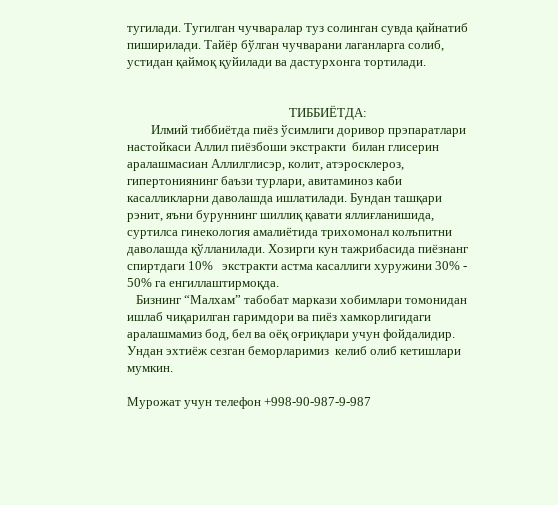тугилади. Тугилган чучваралар туз солинган сувда қайнатиб пиширилади. Тайёр бўлган чучварани лаганларга солиб, устидан қаймоқ қуйилади ва дастурхонга тортилади.


                                                      ТИББИЁТДА:
        Илмий тиббиётда пиёз ўсимлиги доривор прэпаратлари настойкаси Аллил пиёзбоши экстракти  билан глисерин аралашмасиан Аллилглисэр, колит, атэросклероз, гипертониянинг баъзи турлари, авитаминоз каби касалликларни даволашда ишлатилади. Бундан ташқари рэнит, яъни буруннинг шиллиқ қавати яллиғланишида, суртилса гинекология амалиётида трихомонал колъпитни даволашда қўлланилади. Хозирги кун тажрибасида пиёзнанг спиртдаги 10%   экстракти астма касаллиги хуружини 30% - 50% га енгиллаштирмоқда.
   Бизнинг “Малхам” табобат маркази хобимлари томонидан ишлаб чиқарилган гаримдори ва пиёз хамкорлигидаги аралашмамиз бод, бел ва оёқ оғриқлари учун фойдалидир. Ундан эхтиёж сезган беморларимиз  келиб олиб кетишлари мумкин.

Мурожат учун телефон +998-90-987-9-987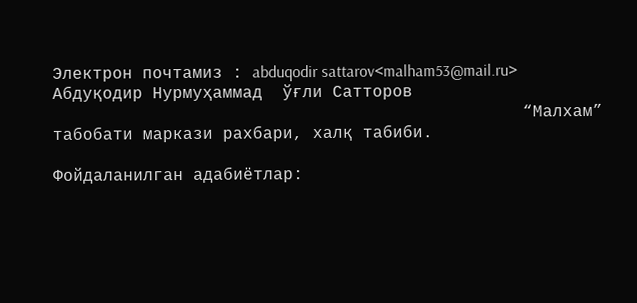Электрон почтамиз : abduqodir sattarov<malham53@mail.ru>
Абдуқодир Нурмуҳаммад  ўғли Сатторов
                                               “Малхам”   табобати маркази рахбари, халқ табиби.

Фойдаланилган адабиётлар: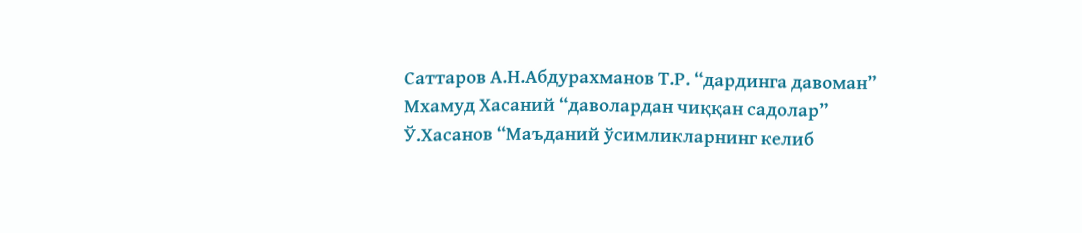Саттаров А.Н.Абдурахманов Т.Р. “дардинга давоман”
Мхамуд Хасаний “даволардан чиққан садолар”
Ў.Хасанов “Маъданий ўсимликларнинг келиб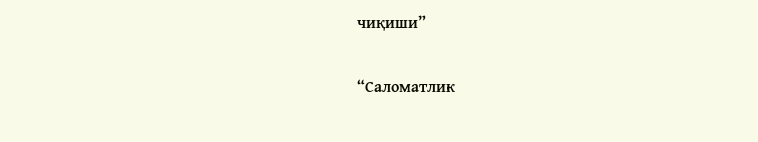чиқиши”

“Саломатлик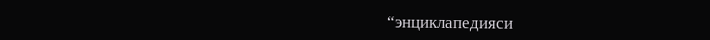“энциклапедияси